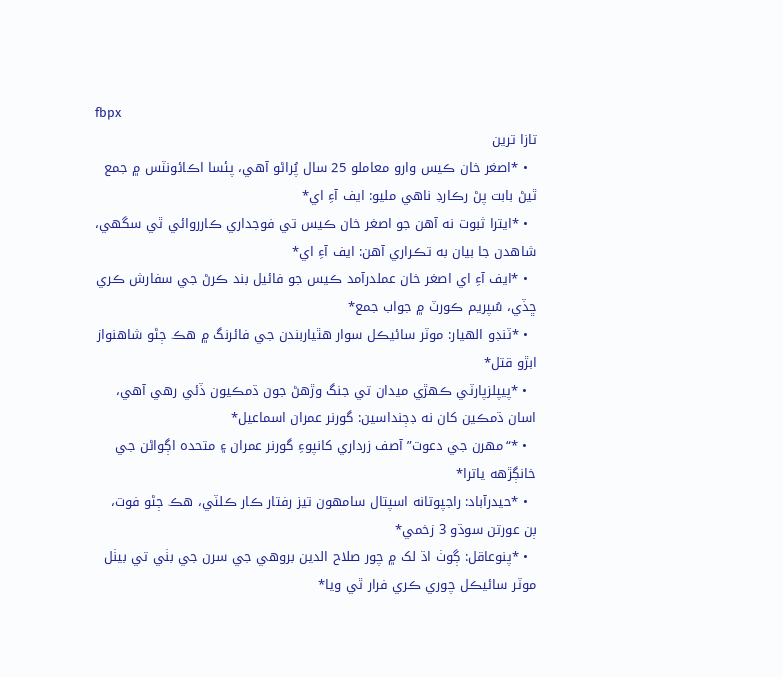fbpx
تازا ترين
  • *اصغر خان ڪيس وارو معاملو 25 سال پُراڻو آهي، پئسا اڪائونٽس ۾ جمع ٿيڻ بابت پڻ رڪارڊ ناهي مليو: ايف آءِ اي*
  • *ايترا ثبوت نه آهن جو اصغر خان ڪيس تي فوجداري ڪارروائي ٿي سگهي، شاهدن جا بيان به تڪراري آهن: ايف آءِ اي*
  • *ايف آءِ اي اصغر خان عملدرآمد ڪيس جو فائيل بند ڪرڻ جي سفارش ڪري ڇڏي، سُپريم ڪورٽ ۾ جواب جمع*
  • *ٽنڊو الهيار: موٽر سائيڪل سوار هٿياربندن جي فائرنگ ۾ هڪ ڄڻو شاهنواز ابڙو قتل*
  • *پيپلزپارٽي ڪهڙي ميدان تي جنگ وڙهڻ جون ڌمڪيون ڏئي رهي آهي، اسان ڌمڪين کان نه ڊڄنداسين: گورنر عمران اسماعيل*
  • *“مهرن جي دعوت” آصف زرداري کانپوءِ گورنر عمران ۽ متحده اڳواڻن جي خانڳڙهه ياترا*
  • *حيدرآباد: راجپوتانه اسپتال سامهون تيز رفتار ڪار ڪلٽي، هڪ ڄڻو فوت، ٻن عورتن سوڌو 3 زخمي*
  • *پنوعاقل: ڳوٺ اڌ لک ۾ چور صلاح الدين بروھي جي سرن جي بٺي تي بيٺل موٽر سائيڪل چوري ڪري فرار ٿي ويا*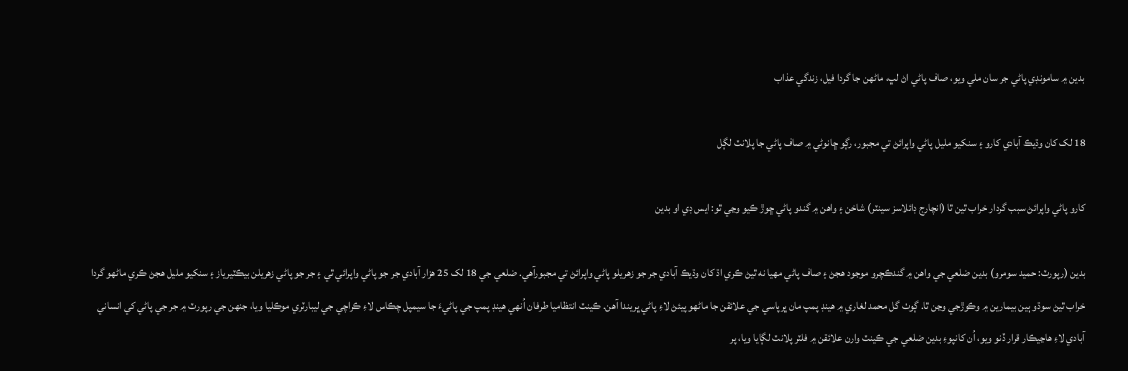بدين ۾ سامونڊي پاڻي جر سان ملي ويو، صاف پاڻي اڻ لڀ، ماڻهن جا گردا فيل، زندگي عذاب

18 لک کان وڌيڪ آبادي کارو ۽ سنکيو مليل پاڻي واپرائڻ تي مجبور، رڳو ڇانوڻي ۾ صاف پاڻي جا پلانٽ لڳل

کارو پاڻي واپرائڻ سبب گردار خراب ٿين ٿا (انچارج ڊائلاسز سينٽر) شاخن ۽ واهن ۾ گندو پاڻي ڇوڙ ڪيو وڃي ٿو: ايس ڊي او بدين

بدين (رپورٽ: حميد سومرو) بدين ضلعي جي واهن ۾ گندڪچرو موجود هجڻ ۽ صاف پاڻي مهيا نه ٿيڻ ڪري اڌ کان وڌيڪ آبادي جر جو زهريلو پاڻي واپرائڻ تي مجبورآهي. ضلعي جي 18 لک 25 هزار آبادي جر جو پاڻي واپرائي ٿي ۽ جر جو پاڻي زهريلن بيڪٽيرياز ۽ سنکيو مليل هجڻ ڪري ماڻهو گردا خراب ٿيڻ سوڌو ٻين بيمارين ۾ وڪوڙجي وڃن ٿا. ڳوٺ گل محمد لغاري ۾ هينڊ پمپ مان ڀرپاسي جي علائقن جا ماڻهو پيئڻ لاءِ پاڻي ڀريندا آهن. ڪينٽ انتظاميا طرفان اُنهي هينڊ پمپ جي پاڻيءَ جا سيمپل چڪاس لاءِ ڪراچي جي ليبارٽري موڪليا ويا، جنهن جي رپورٽ ۾ جر جي پاڻي کي انساني آبادي لاءِ هاڃيڪار قرار ڏنو ويو، اُن کانپوءِ بدين ضلعي جي ڪينٽ وارن علائقن ۾ فلٽر پلانٽ لڳايا ويا، پر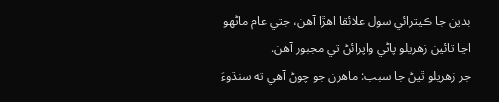بدين جا ڪيترائي سول علائقا اهڙا آهن، جتي عام ماڻهو اڃا تائين زهريلو پاڻي واپرائڻ تي مجبور آهن.
جر زهريلو ٿيڻ جا سبب: ماهرن جو چوڻ آهي ته سنڌوءَ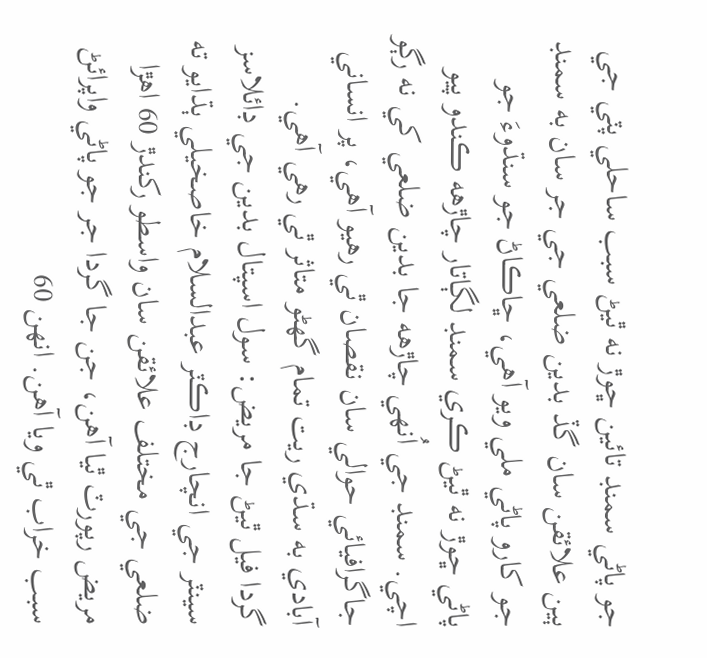جو پاڻي سمنڊ تائين ڇوڙ نه ٿيڻ سبب ساحلي پٽي جي ٻين علائقن سان گڏ بدين ضلعي جي جر سان به سمنڊ جو کارو پاڻي ملي ويو آهي، ڇاڪاڻ جو سنڌوءَ جو پاڻي ڇوڙ نه ٿيڻ ڪري سمنڊ لڳاتار چاڙهه ڪندو پيو اچي. سمنڊ جي اُنهي چاڙهه جا بدين ضلعي کي نه رڳو جاگرافيائي حوالي سان نقصان ٿي رهيو آهي، پر انساني آبادي به سڌي ريت تمام گهڻو متاثر ٿي رهي آهي.
گردا فيل ٿيڻ جا مريض: سول اسپتال بدين جي ڊائلاسز سينٽر جي انچارج ڊاڪٽر عبدالسلام خاصخيلي ٻڌايو ته ضلعي جي مختلف علائقن سان واسطو رکندڙ 60 اهڙا مريض رپورٽ ٿيا آهن، جن جا گردا جر جو پاڻي واپرائڻ سبب خراب ٿي ويا آهن. انهن 60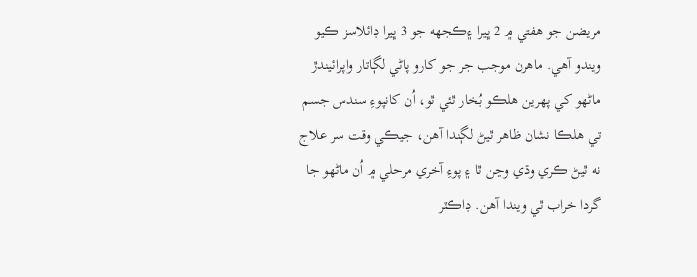مريضن جو هفتي ۾ 2 ڀيرا ۽ڪجهه جو 3 ڀيرا ڊائلاسز ڪيو ويندو آهي. ماهرن موجب جر جو کارو پاڻي لڳاتار واپرائيندڙ ماڻهو کي پهرين هلڪو بُخار ٿئي ٿو، اُن کانپوءِ سندس جسم تي هلڪا نشان ظاهر ٿيڻ لڳندا آهن، جيڪي وقت سر علاج نه ٿيڻ ڪري وڌي وڃن ٿا ۽ پوءِ آخري مرحلي ۾ اُن ماڻهو جا گردا خراب ٿي ويندا آهن. ڊاڪٽر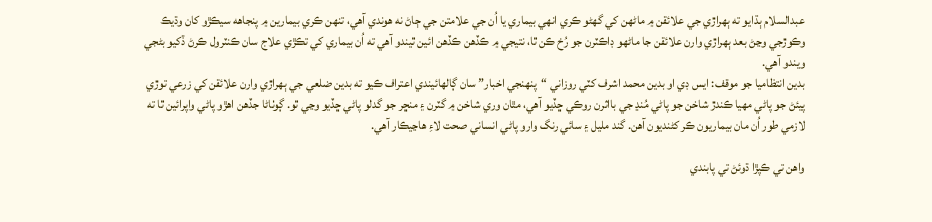عبدالسلام ٻڌايو ته ٻهراڙي جي علائقن ۾ ماڻهن کي گهڻو ڪري انهي بيماري يا اُن جي علامتن جي ڄاڻ نه هوندي آهي، تنهن ڪري بيمارين ۾ پنجاهه سيڪڙو کان وڌيڪ وڪوڙجي وڃڻ بعد ٻهراڙي وارن علائقن جا ماڻهو ڊاڪٽرن جو رُخ ڪن ٿا، نتيجي ۾ ڪڏهن ڪڏهن ائين ٿيندو آهي ته اُن بيماري کي تڪڙي علاج سان ڪنٽرول ڪرڻ ڏکيو بڻجي ويندو آهي.
بدين انتظاميا جو موقف: ايس ڊي او بدين محمد اشرف کٽي روزاني “پنهنجي اخبار” سان ڳالهائيندي اعتراف ڪيو ته بدين ضلعي جي ٻهراڙي وارن علائقن کي زرعي توڙي پيئڻ جو پاڻي مهيا ڪندڙ شاخن جو پاڻي مُنڍ جي بااثرن روڪي ڇڏيو آهي، مٿان وري شاخن ۾ گٽرن ۽ منڇر جو گدلو پاڻي ڇڏيو وڃي ٿو. ڳوٺاڻا جڏهن اهڙو پاڻي واپرائين ٿا ته لازمي طور اُن مان بيماريون ڪر کڻنديون آهن. گند مليل ۽ سائي رنگ وارو پاڻي انساني صحت لاءِ هاڃيڪار آهي.

واهن تي ڪپڙا ڌوئڻ تي پابندي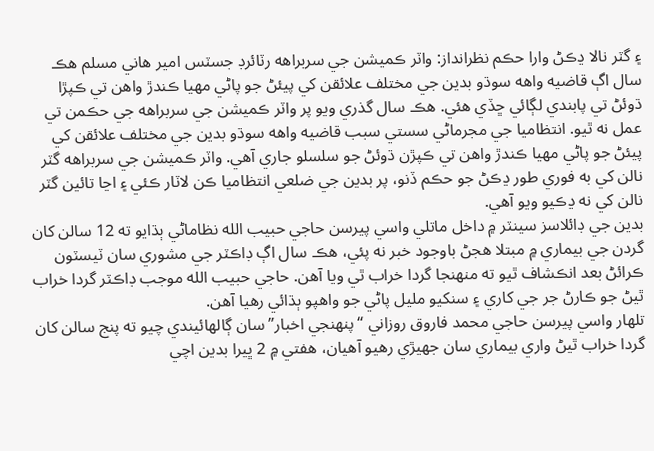۽ گٽر نالا ڍڪڻ وارا حڪم نظرانداز: واٽر ڪميشن جي سربراهه رٽائرڊ جسٽس امير هاني مسلم هڪ سال اڳ قاضيه واهه سوڌو بدين جي مختلف علائقن کي پيئڻ جو پاڻي مهيا ڪندڙ واهن تي ڪپڙا ڌوئڻ تي پابندي لڳائي ڇڏي هئي. هڪ سال گذري ويو پر واٽر ڪميشن جي سربراهه جي حڪمن تي عمل نه ٿيو. انتظاميا جي مجرماڻي سستي سبب قاضيه واهه سوڌو بدين جي مختلف علائقن کي پيئڻ جو پاڻي مهيا ڪندڙ واهن تي ڪپڙن ڌوئڻ جو سلسلو جاري آهي. واٽر ڪميشن جي سربراهه گٽر نالن کي به فوري طور ڍڪڻ جو حڪم ڏنو، پر بدين جي ضلعي انتظاميا ڪن لاٽار ڪئي ۽ اڃا تائين گٽر نالن کي نه ڍڪيو ويو آهي.
بدين جي ڊائلاسز سينٽر ۾ داخل ماتلي واسي پيرسن حاجي حبيب الله نظاماڻي ٻڌايو ته 12 سالن کان گردن جي بيماري ۾ مبتلا هجڻ باوجود خبر نه پئي، هڪ سال اڳ ڊاڪٽر جي مشوري سان ٽيسٽون ڪرائڻ بعد انڪشاف ٿيو ته منهنجا گردا خراب ٿي ويا آهن. حاجي حبيب الله موجب ڊاڪٽر گردا خراب ٿيڻ جو ڪارڻ جر جي کاري ۽ سنکيو مليل پاڻي جو واهپو ٻڌائي رهيا آهن.
تلهار واسي پيرسن حاجي محمد فاروق روزاني “پنهنجي اخبار” سان ڳالهائيندي چيو ته پنج سالن کان گردا خراب ٿيڻ واري بيماري سان جهيڙي رهيو آهيان، هفتي ۾ 2 ڀيرا بدين اچي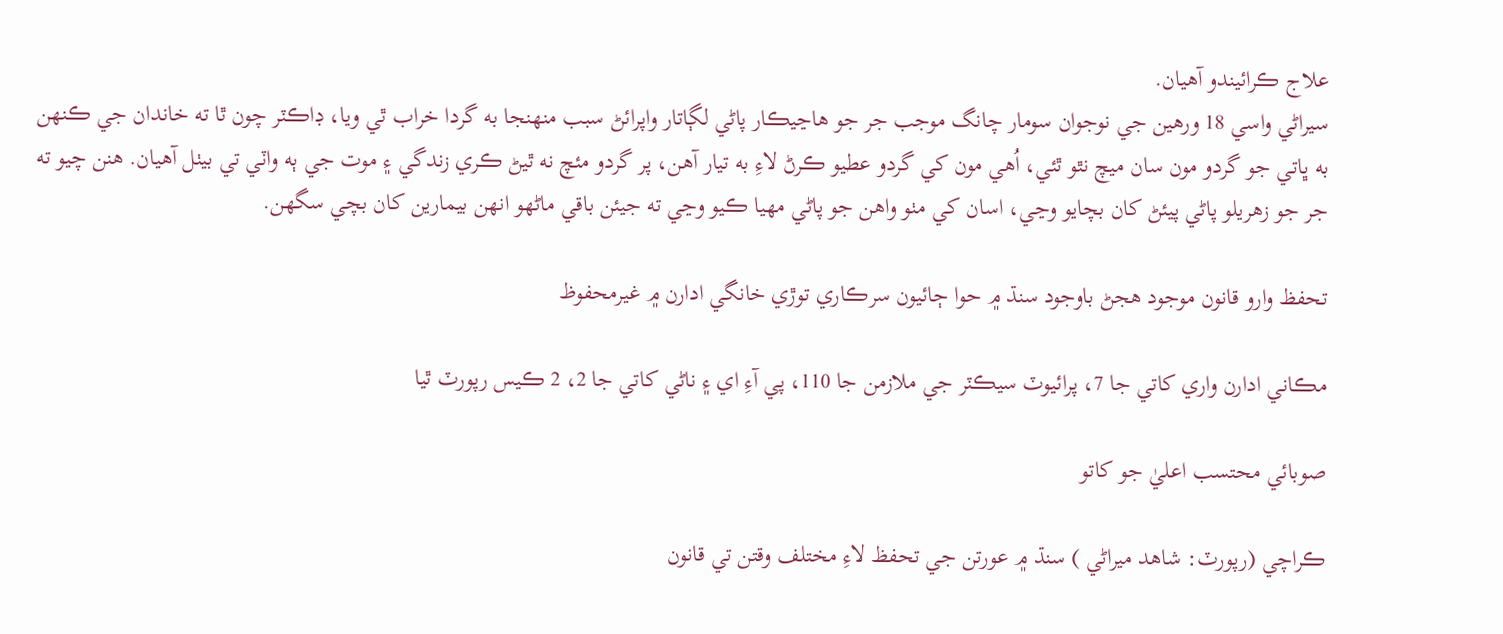علاج ڪرائيندو آهيان.
سيراڻي واسي 18 ورهين جي نوجوان سومار چانگ موجب جر جو هاڃيڪار پاڻي لڳاتار واپرائڻ سبب منهنجا به گردا خراب ٿي ويا، ڊاڪٽر چون ٿا ته خاندان جي ڪنهن به ڀاتي جو گردو مون سان ميچ نٿو ٿئي، اُهي مون کي گردو عطيو ڪرڻ لاءِ به تيار آهن، پر گردو مئچ نه ٿيڻ ڪري زندگي ۽ موت جي ٻه واٽي تي بيٺل آهيان. هنن چيو ته جر جو زهريلو پاڻي پيئڻ کان بچايو وڃي، اسان کي مٺو واهن جو پاڻي مهيا ڪيو وڃي ته جيئن باقي ماڻهو انهن بيمارين کان بچي سگھن.

تحفظ وارو قانون موجود هجڻ باوجود سنڌ ۾ حوا ڄائيون سرڪاري توڙي خانگي ادارن ۾ غيرمحفوظ

مڪاني ادارن واري کاتي جا 7، پرائيوٽ سيڪٽر جي ملازمن جا 110، پي آءِ اي ۽ ناڻي کاتي جا 2، 2 ڪيس رپورٽ ٿيا

صوبائي محتسب اعليٰ جو کاتو

ڪراچي (رپورٽ: شاهد ميراڻي ) سنڌ ۾ عورتن جي تحفظ لاءِ مختلف وقتن تي قانون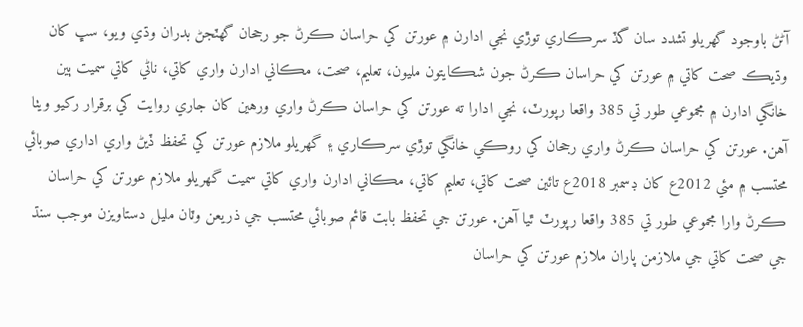آڻڻ باوجود گهريلو تشدد سان گڏ سرڪاري توڙي نجي ادارن ۾ عورتن کي حراسان ڪرڻ جو رجحان گهٽجڻ بدران وڌي ويو، سڀ کان وڌيڪ صحت کاتي ۾ عورتن کي حراسان ڪرڻ جون شڪايتون مليون، تعليم، صحت، مڪاني ادارن واري کاتي، ناڻي کاتي سميت ٻين خانگي ادارن ۾ مجموعي طور تي 385 واقعا رپورٽ، نجي ادارا ته عورتن کي حراسان ڪرڻ واري ورهين کان جاري روايت کي برقرار رکيو ويٺا آهن. عورتن کي حراسان ڪرڻ واري رجحان کي روڪي خانگي توڙي سرڪاري ۽ گھريلو ملازم عورتن کي تحفظ ڏيڻ واري اداري صوبائي محتسب ۾ مئي 2012ع کان ڊسمبر 2018ع تائين صحت کاتي، تعليم کاتي، مڪاني ادارن واري کاتي سميت گھريلو ملازم عورتن کي حراسان ڪرڻ وارا مجموعي طور تي 385 واقعا رپورٽ ٿيا آهن. عورتن جي تحفظ بابت قائم صوبائي محتسب جي ذريعن وٽان مليل دستاويزن موجب سنڌ جي صحت کاتي جي ملازمن پاران ملازم عورتن کي حراسان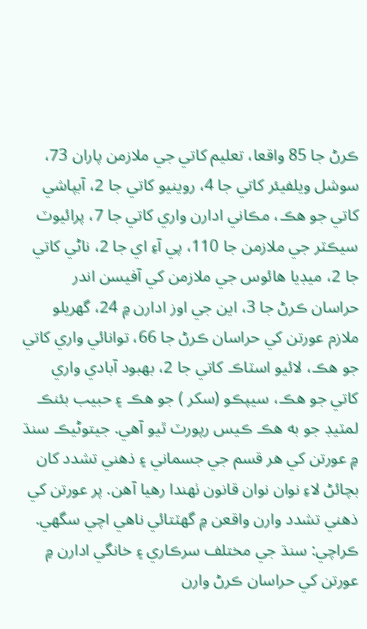ڪرڻ جا 85 واقعا، تعليم کاتي جي ملازمن پاران 73، سوشل ويلفيئر کاتي جا 4، روينيو کاتي جا 2، آبپاشي کاتي جو هڪ، مڪاني ادارن واري کاتي جا 7، پرائيوٽ سيڪٽر جي ملازمن جا 110، پي آءِ اي جا 2، ناڻي کاتي جا 2، ميڊيا هائوس جي ملازمن کي آفيسن اندر حراسان ڪرڻ جا 3، اين جي اوز ادارن ۾ 24، گھريلو ملازم عورتن کي حراسان ڪرڻ جا 66، توانائي واري کاتي جو هڪ، لائيو اسٽاڪ کاتي جا 2، بهبود آبادي واري کاتي جو هڪ، سيپڪو (سکر ) جو هڪ ۽ حبيب بئنڪ لمٽيڊ جو به هڪ ڪيس رپورٽ ٿيو آهي. جيتوڻيڪ سنڌ ۾ عورتن کي هر قسم جي جسماني ۽ ذهني تشدد کان بچائڻ لاءِ نوان نوان قانون ٺهندا رهيا آهن. پر عورتن کي ذهني تشدد وارن واقعن ۾ گھٽتائي ناهي اچي سگھي. ڪراچي: سنڌ جي مختلف سرڪاري ۽ خانگي ادارن ۾ عورتن کي حراسان ڪرڻ وارن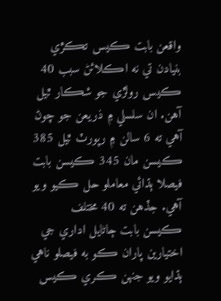واقعن بابت ڪيس تڪڙي بنيادن تي نه اڪلائڻ سبب 40 ڪيس رولڙي جو شڪار ٿيل آهن. ان سلسلي ۾ ذريعن جو چوڻ آهي ته 6 سالن ۾ رپورٽ ٿيل 385 ڪيسن مان 345 ڪيسن بابت فيصلا ٻڌائي معاملو حل ڪيو ويو آهي. جڏهن ته 40 مختلف ڪيسن بابت ڄاڻايل اداري جي اختيارين پاران ڪو به فيصلو ناهي ٻڌايو ويو جنهن ڪري ڪيس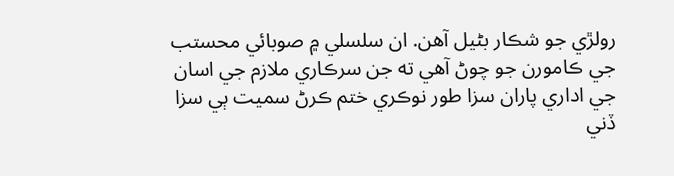رولڙي جو شڪار بڻيل آهن. ان سلسلي ۾ صوبائي محستب جي ڪامورن جو چوڻ آهي ته جن سرڪاري ملازم جي اسان جي اداري پاران سزا طور نوڪري ختم ڪرڻ سميت ٻي سزا ڏني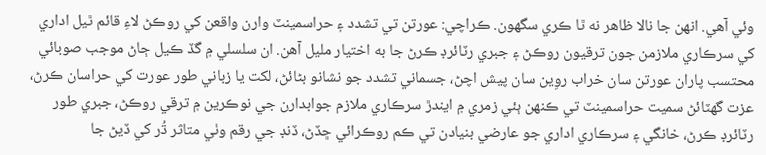وئي آهي. انهن جا نالا ظاهر نه ٿا ڪري سگھون. ڪراچي: عورتن تي تشدد ۽ حراسمينٽ وارن واقعن کي روڪڻ لاءِ قائم ٿيل اداري کي سرڪاري ملازمن جون ترقيون روڪڻ ۽ جبري رٽائرڊ ڪرڻ جا به اختيار مليل آهن. ان سلسلي ۾ گڏ ڪيل ڄاڻ موجب صوبائي محتسب پاران عورتن سان خراب روِين سان پيش اچڻ، جسماني تشدد جو نشانو بڻائڻ، لکت يا زباني طور عورت کي حراسان ڪرڻ، عزت گھٽائڻ سميت حراسمينٽ تي ڪنهن ٻئي زمري ۾ ايندڙ سرڪاري ملازم جوابدارن جي نوڪرين ۾ ترقي روڪڻ، جبري طور رٽائرڊ ڪرڻ، خانگي ۽ سرڪاري اداري جو عارضي بنيادن تي ڪم روڪرائي ڇڏڻ، ڏنڊ جي رقم وٺي متاثر ڌُر کي ڏيڻ جا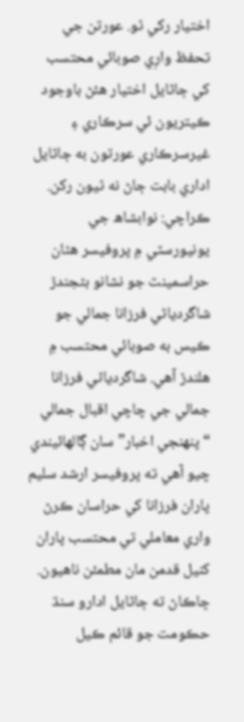اختيار رکي ٿو. عورتن جي تحفظ وارِي صوبائي محتسب کي ڄاڻايل اختيار هئڻ باوجود ڪيتريون ئي سرڪاري ۽ غيرسرڪاري عورتون به ڄاڻايل اداري بابت ڄاڻ نه ٿيون رکن. ڪراچي: نوابشاھ جي يونيورسٽي ۾ پروفيسر هٿان حراسمينٽ جو نشانو بڻجندڙ شاگردياڻي فرزانا جمالي جو ڪيس به صوبائي محتسب ۾ هلندڙ آهي. شاگردياڻي فرزانا جمالي جي چاچي اقبال جمالي “پنهنجي اخبار” سان ڳالهائيندي چيو آهي ته پروفيسر ارشد سليم پاران فرزانا کي حراسان ڪرڻ واري معاملي تي محتسب پاران کنيل قدمن مان مطمئن ناهيون. ڇاڪاڻ ته ڄاڻايل ادارو سنڌ حڪومت جو قائم ڪيل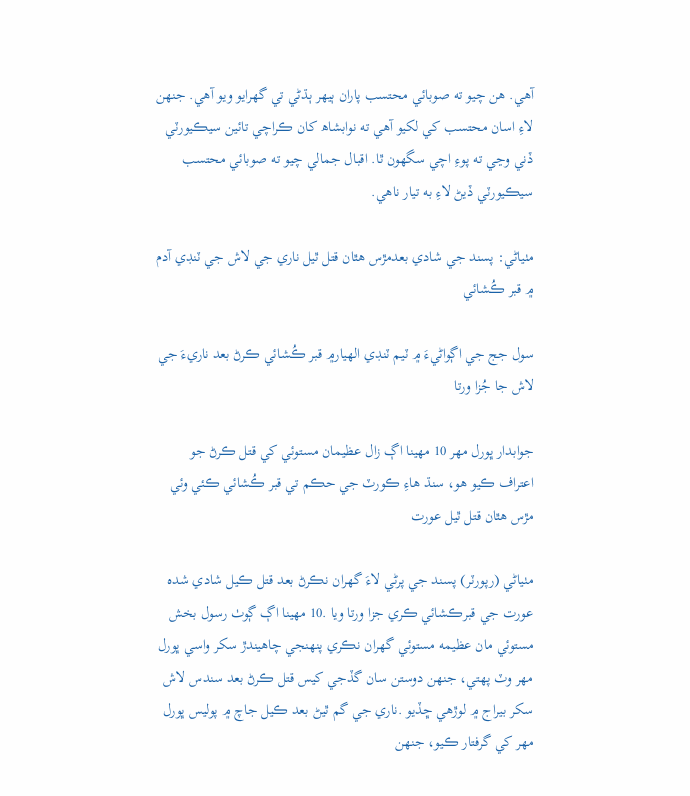آهي. هن چيو ته صوبائي محتسب پاران ٻيهر ٻڌڻي تي گھرايو ويو آهي. جنهن لاءِ اسان محتسب کي لکيو آهي ته نوابشاھ کان ڪراچي تائين سيڪيورٽي ڏني وڃي ته پوءِ اچي سگھون ٿا. اقبال جمالي چيو ته صوبائي محتسب سيڪيورٽي ڏيڻ لاءِ به تيار ناهي.

مٺياڻي: پسند جي شادي بعدمڙس هٿان قتل ٿيل ناري جي لاش جي ٽنڊي آدم ۾ قبر ڪُشائي

سول جج جي اڳواڻيءَ ۾ ٽيم ٽنڊي الهيار۾ قبر ڪُشائي ڪرڻ بعد ناريءَ جي لاش جا جُزا ورتا

جوابدار ڀورل مهر 10 مهينا اڳ زال عظيمان مستوئي کي قتل ڪرڻ جو اعتراف ڪيو هو، سنڌ هاءِ ڪورٽ جي حڪم تي قبر ڪُشائي ڪئي وئي
مڙس ھٿان قتل ٿيل عورت

مٺياڻي (رپورٽر) پسند جي پرڻي لاءَ گهران نڪرڻ بعد قتل ڪيل شادي شده عورت جي قبرڪشائي ڪري جزا ورتا ويا .10 مهينا اڳ ڳوٺ رسول بخش مستوئي مان عظيمه مستوئي گهران نڪري پنهنجي چاهيندڙ سکر واسي ڀورل مهر وٽ پهتي، جنهن دوستن سان گڏجي کيس قتل ڪرڻ بعد سندس لاش سکر بيراج ۾ لوڙهي ڇڏيو .ناري جي گم ٿيڻ بعد ڪيل جاچ ۾ پوليس ڀورل مهر کي گرفتار ڪيو، جنهن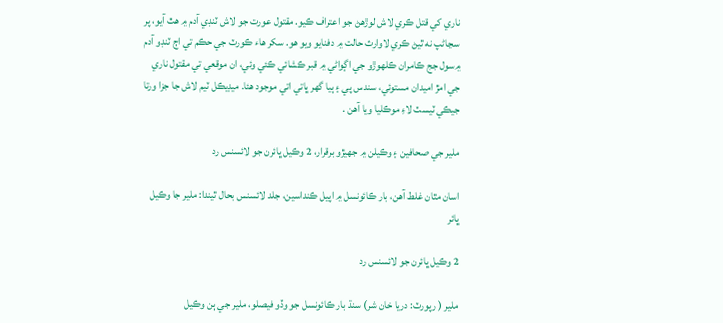ناري کي قتل ڪري لاش لوڙهڻ جو اعتراف ڪيو. مقتول عورت جو لاش ٽنڊي آدم ۾ هٿ آيو، پر سڃاڻپ نه ٿيڻ ڪري لاوارث حالت ۾ دفنايو ويو هو. سکر ھاء ڪورٽ جي حڪم تي اڄ ٽنڊو آدم ۾سول جج ڪامران ڪلھوڙو جي اڳواڻي ۾ قبر ڪشائي ڪئي وئي، ان موقعي تي مقتول ناري جي امڙ اميدان مستوئي، سندس پي ۽ ٻيا گھر ڀاتي اتي موجود هئا. ميڊيڪل ٽيم لاش جا جزا ورتا جيڪي ٽيسٽ لاءِ موڪليا ويا آهن .

ملير جي صحافين ۽ وڪيلن ۾ جهيڙو برقرار، 2 وڪيل ڀائرن جو لائسنس رد

اسان مٿان غلط آهن، بار ڪائونسل ۾ اپيل ڪنداسين، جلد لائسنس بحال ٿيندا: ملير جا وڪيل ڀائر

2 وڪيل ڀائرن جو لائسنس رد

ملير ( رپورٽ: دريا خان شر) سنڌ بار ڪائونسل جو وڏو فيصلو، ملير جي ٻن وڪيل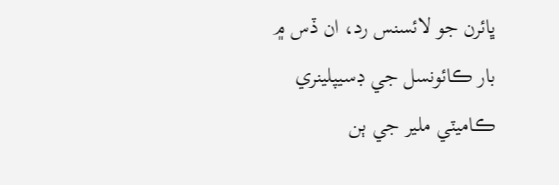ڀائرن جو لائسنس رد، ان ڏس ۾ بار ڪائونسل جي ڊسيپلينري ڪاميٽي ملير جي ٻن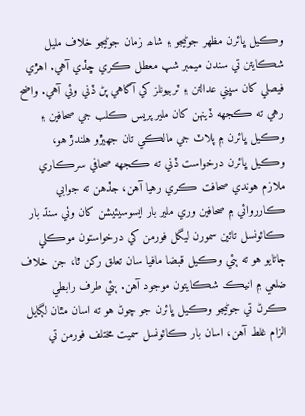وڪيل ڀائرن مظھر جوڻيجو ۽ شاھ زمان جوڻيجو خلاف مليل شڪايتن تي سندن ميمبر شپ معطل ڪري ڇڏي آهي. اهڙي فيصلي کان سڀني عدالتن ۽ ٽربيونلز کي آگاهي پڻ ڏني وئي آهي. واضح رهي ته ڪجھه ڏينهن کان ملير پريس ڪلب جي صحافين ۽ وڪيل ڀائرن ۾ پلاٽ جي مالڪي تان جهيڙو هلندڙ هو، وڪيل ڀائرن درخواست ڏني ته ڪجهه صحافي سرڪاري ملازم هوندي صحافت ڪري رهيا آهن، جڏهن ته جوابي ڪارروائي ۾ صحافين وري ملير بار ايسوسيئيشن کان وٺي سنڌ بار ڪائونسل تائين سمورن ليگل فورمن کي درخواستون موڪلي ڄاڻايو هو ته ٻئي وڪيل قبضا مافيا سان تعلق رکن ٿا، جن خلاف ضلعي ۾ انيڪ شڪايتون موجود آهن. ٻئي طرف رابطي ڪرڻ تي جوڻيجو وڪيل ڀائرن جو چوڻ هو ته اسان مٿان لڳايل الزام غلط آهن، اسان بار ڪائونسل سميت مختلف فورمن تي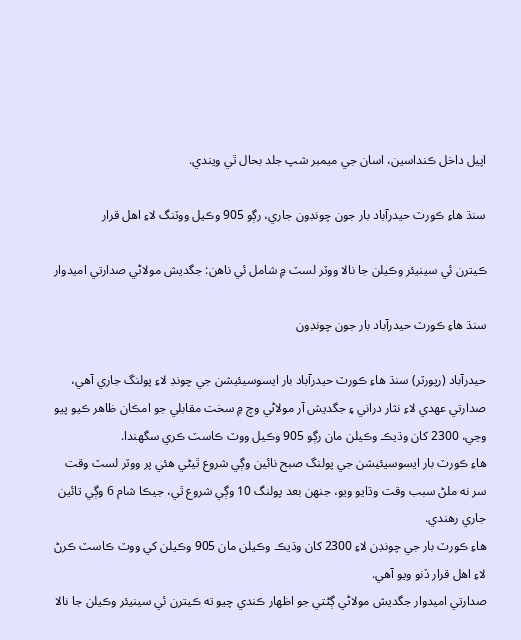اپيل داخل ڪنداسين، اسان جي ميمبر شپ جلد بحال ٿي ويندي.

سنڌ هاءِ ڪورٽ حيدرآباد بار جون چونڊون جاري، رڳو 905 وڪيل ووٽنگ لاءِ اهل قرار

ڪيترن ئي سينيئر وڪيلن جا نالا ووٽر لسٽ ۾ شامل ئي ناهن: جگديش مولاڻي صدارتي اميدوار

سنڌ هاءِ ڪورٽ حيدرآباد بار جون چونڊون

حيدرآباد (رپورٽر) سنڌ هاءِ ڪورٽ حيدرآباد بار ايسوسيئيشن جي چونڊ لاءِ پولنگ جاري آهي، صدارتي عهدي لاءِ نثار دراني ۽ جگديش آر مولاڻي وچ ۾ سخت مقابلي جو امڪان ظاهر ڪيو پيو وڃي، 2300 کان وڌيڪ وڪيلن مان رڳو 905 وڪيل ووٽ ڪاسٽ ڪري سگهندا.
هاءِ ڪورٽ بار ايسوسيئيشن جي پولنگ صبح نائين وڳي شروع ٿيڻي هئي پر ووٽر لسٽ وقت سر نه ملڻ سبب وقت وڌايو ويو، جنهن بعد پولنگ 10 وڳي شروع ٿي، جيڪا شام 6 وڳي تائين جاري رهندي.
هاءِ ڪورٽ بار جي چونڊن لاءِ 2300 کان وڌيڪ وڪيلن مان 905 وڪيلن کي ووٽ ڪاسٽ ڪرڻ لاءِ اهل قرار ڏنو ويو آهي.
صدارتي اميدوار جگديش مولاڻي ڳڻتي جو اظهار ڪندي چيو ته ڪيترن ئي سينيئر وڪيلن جا نالا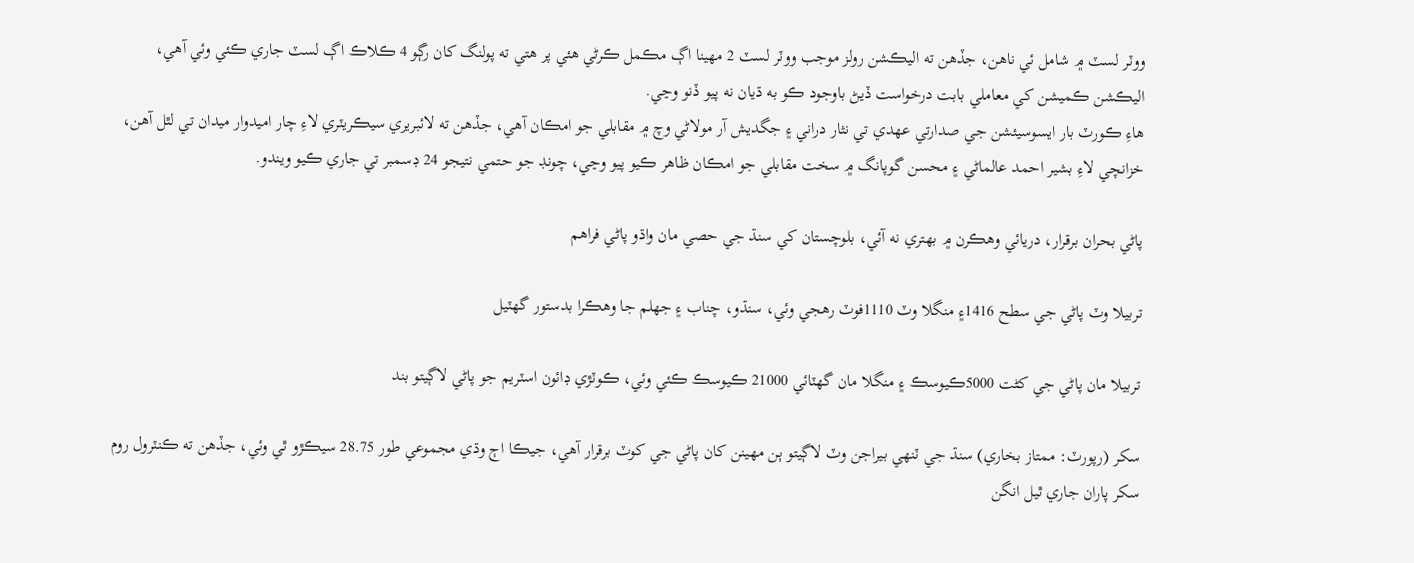ووٽر لسٽ ۾ شامل ئي ناهن، جڏهن ته اليڪشن رولز موجب ووٽر لسٽ 2 مهينا اڳ مڪمل ڪرڻي هئي پر هتي ته پولنگ کان رڳو 4 ڪلاڪ اڳ لسٽ جاري ڪئي وئي آهي، اليڪشن ڪميشن کي معاملي بابت درخواست ڏيڻ باوجود ڪو به ڌيان نه پيو ڏنو وڃي.
هاءِ ڪورٽ بار ايسوسيئشن جي صدارتي عهدي تي نثار دراني ۽ جگديش آر مولاڻي وچ ۾ مقابلي جو امڪان آهي، جڏهن ته لائبريري سيڪريٽري لاءِ چار اميدوار ميدان تي لٿل آهن، خزانچي لاءِ بشير احمد عالماڻي ۽ محسن گوپانگ ۾ سخت مقابلي جو امڪان ظاهر ڪيو پيو وڃي، چونڊ جو حتمي نتيجو 24 ڊسمبر تي جاري ڪيو ويندو.

پاڻي بحران برقرار، دريائي وهڪرن ۾ بهتري نه آئي، بلوچستان کي سنڌ جي حصي مان واڌو پاڻي فراهم

تربيلا وٽ پاڻي جي سطح 1416۽ منگلا وٽ 1110فوٽ رهجي وئي، سنڌو، چناب ۽ جهلم جا وهڪرا بدستور گهٽيل

تربيلا مان پاڻي جي کڻت 5000ڪيوسڪ ۽ منگلا مان گهٽائي 21000 ڪيوسڪ ڪئي وئي، ڪوٽڙي ڊائون اسٽريم جو پاڻي لاڳيتو بند

سکر (رپورٽ: ممتاز بخاري) سنڌ جي ٽنهي بيراجن وٽ لاڳيتو ٻن مهينن کان پاڻي جي کوٽ برقرار آهي، جيڪا اڄ وڌي مجموعي طور 28.75 سيڪڙو ٿي وئي، جڏهن ته ڪنٽرول روم سکر پاران جاري ٿيل انگن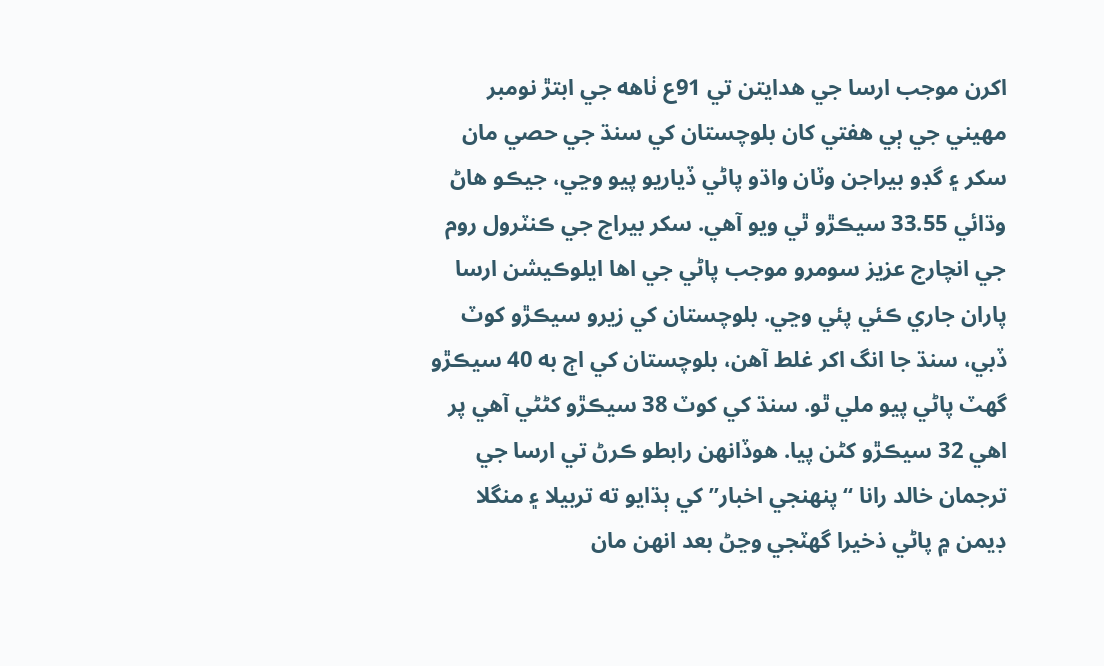اکرن موجب ارسا جي هدايتن تي 91ع ٺاهه جي ابتڙ نومبر مهيني جي ٻي هفتي کان بلوچستان کي سنڌ جي حصي مان سکر ۽ گڊو بيراجن وٽان واڌو پاڻي ڏياريو پيو وڃي، جيڪو هاڻ وڌائي 33.55 سيڪڙو ٿي ويو آهي. سکر بيراج جي ڪنٽرول روم جي انچارج عزيز سومرو موجب پاڻي جي اها ايلوڪيشن ارسا پاران جاري ڪئي پئي وڃي. بلوچستان کي زيرو سيڪڙو کوٽ ڏبي، سنڌ جا انگ اکر غلط آهن، بلوچستان کي اڄ به 40 سيڪڙو گهٽ پاڻي پيو ملي ٿو. سنڌ کي کوٽ 38 سيڪڙو کڻڻي آهي پر اهي 32 سيڪڙو کڻن پيا. هوڏانهن رابطو ڪرڻ تي ارسا جي ترجمان خالد رانا “پنهنجي اخبار” کي ٻڌايو ته تربيلا ۽ منگلا ڊيمن ۾ پاڻي ذخيرا گهٽجي وڃڻ بعد انهن مان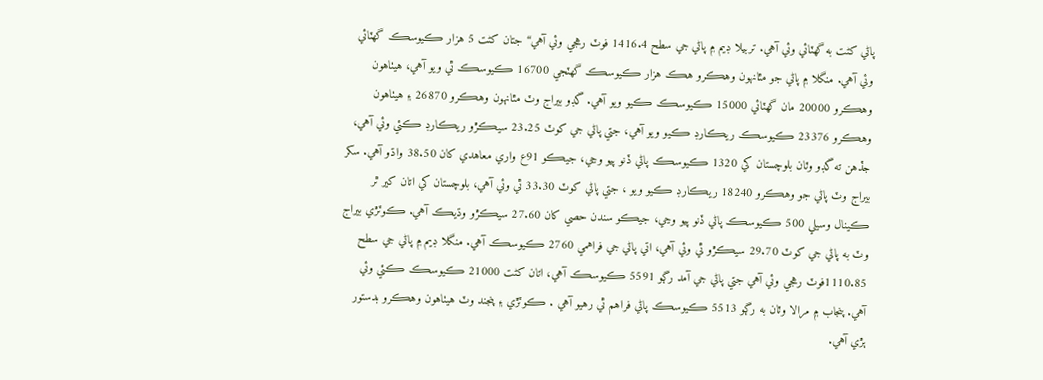پاڻي کڻت به گهٽائي وئي آهي. تربيلا ڊيم ۾ پاڻي جي سطح 1416.4 فوٽ رهجي وئي آهي“ جتان کڻت 5 هزار ڪيوسڪ گهٽائي وئي آهي. منگلا ۾ پاڻي جو مٿانهون وهڪرو هڪ هزار ڪيوسڪ گهٽجي 16700 ڪيوسڪ ٿي ويو آهي، هيٺاهون وهڪرو 20000 مان گهٽائي 15000 ڪيوسڪ ڪيو ويو آهي. گڊو بيراج وٽ مٿانهون وهڪرو 26870 ۽ هيٺاهون وهڪرو 23376 ڪيوسڪ ريڪارڊ ڪيو ويو آهي، جتي پاڻي جي کوٽ 23.25 سيڪڙو ريڪارڊ ڪئي وئي آهي، جڏهن ته گڊو وٽان بلوچستان کي 1320 ڪيوسڪ پاڻي ڏنو پيو وڃي، جيڪو 91ع واري معاهدي کان 38.50 واڌو آهي. سکر بيراج وٽ پاڻي جو وهڪرو 18240 ريڪارڊ ڪيو ويو ، جتي پاڻي کوٽ 33.30 ٿي وئي آهي، بلوچستان کي اتان کير ٿر ڪينال وسيلي 500 ڪيوسڪ پاڻي ڏنو پيو وڃي، جيڪو سندن حصي کان 27.60 سيڪڙو وڌيڪ آهي. ڪوٽڙي بيراج وٽ به پاڻي جي کوٽ 29.70 سيڪڙو ٿي وئي آهي، اتي پاڻي جي فراهمي 2760 ڪيوسڪ آهي. منگلا ڊيم ۾ پاڻي جي سطح 1110.85فوٽ رهجي وئي آهي جتي پاڻي جي آمد رڳو 5591 ڪيوسڪ آهي، اتان کڻت 21000 ڪيوسڪ ڪئي وئي آهي. پنجاب ۾ مرالا وٽان به رڳو 5513 ڪيوسڪ پاڻي فراهم ٿي رهيو آهي . ڪوٽڙي ۽ پنجند وٽ هيٺاهون وهڪرو بدستور ٻڙي آهي.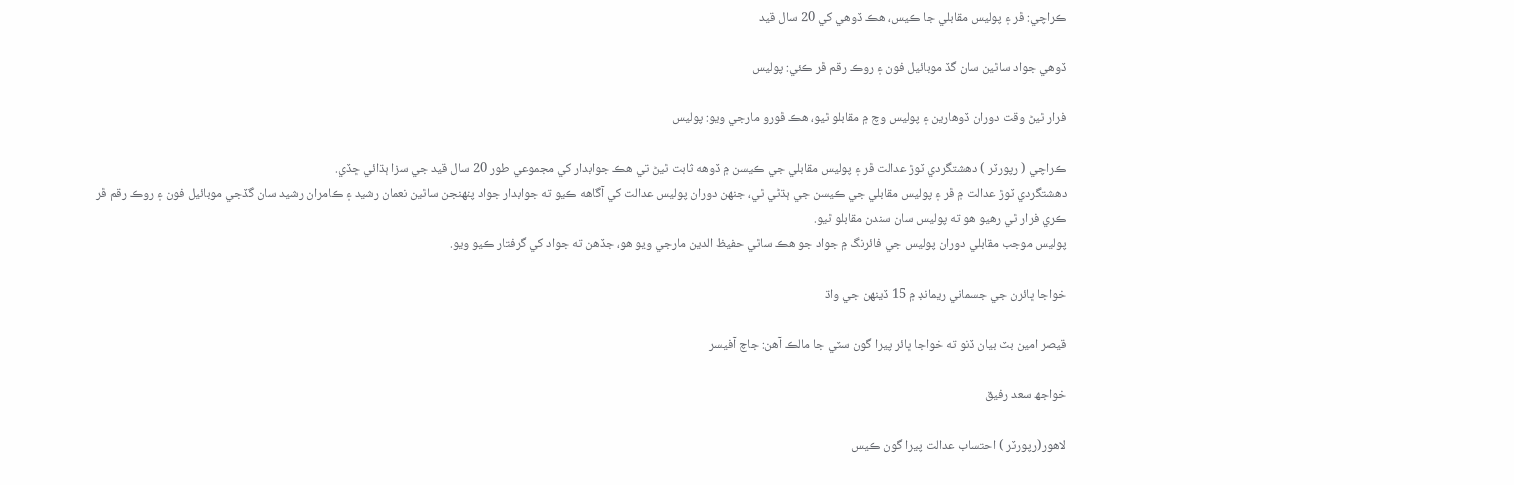ڪراچي: ڦر ۽ پوليس مقابلي جا ڪيس، هڪ ڏوهي کي 20 سال قيد

ڏوهي جواد ساٿين سان گڏ موبائيل فون ۽ روڪ رقم ڦر ڪئي: پوليس

فرار ٿيڻ وقت دوران ڏوهارين ۽ پوليس وچ ۾ مقابلو ٿيو، هڪ ڦورو مارجي ويو: پوليس

ڪراچي ( رپورٽر ) دهشتگردي ٽوڙ عدالت ڦر ۽ پوليس مقابلي جي ڪيسن ۾ ڏوهه ثابت ٿيڻ تي هڪ جوابدار کي مجموعي طور 20 سال قيد جي سزا ٻڌائي ڇڏي.
دهشتگردي ٽوڙ عدالت ۾ ڦر ۽ پوليس مقابلي جي ڪيسن جي ٻڌڻي ٿي، جنهن دوران پوليس عدالت کي آگاهه ڪيو ته جوابدار جواد پنهنجن ساٿين نعمان رشيد ۽ ڪامران رشيد سان گڏجي موبائيل فون ۽ روڪ رقم ڦر ڪري فرار ٿي رهيو هو ته پوليس سان سندن مقابلو ٿيو.
پوليس موجب مقابلي دوران پوليس جي فائرنگ ۾ جواد جو هڪ ساٿي حفيظ الدين مارجي ويو هو، جڏهن ته جواد کي گرفتار ڪيو ويو.

خواجا ڀائرن جي جسماني ريمانڊ ۾ 15 ڏينهن جي واڌ

قيصر امين بٽ بيان ڏنو ته خواجا ڀائر پيرا گون سٽي جا مالڪ آهن: جاچ آفيسر

خواجھ سعد رفيق

لاهور(رپورٽر ) احتساب عدالت پيرا گون ڪيس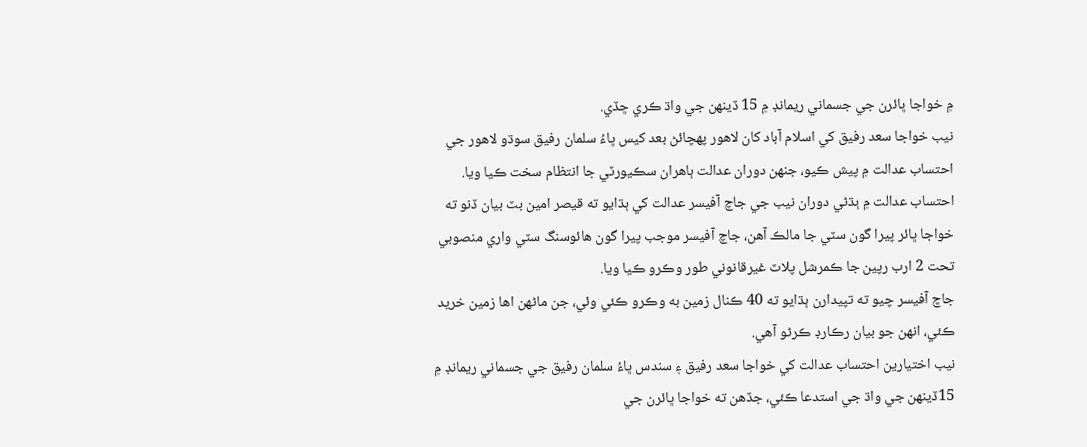۾ خواجا ڀائرن جي جسماني ريمانڊ ۾ 15 ڏينهن جي واڌ ڪري ڇڏي.
نيب خواجا سعد رفيق کي اسلام آباد کان لاهور پهچائڻ بعد کيس ڀاءُ سلمان رفيق سوڌو لاهور جي احتساب عدالت ۾ پيش ڪيو، جنهن دوران عدالت ٻاهران سڪيورٽي جا انتظام سخت ڪيا ويا.
احتساب عدالت ۾ ٻڌڻي دوران نيب جي جاچ آفيسر عدالت کي ٻڌايو ته قيصر امين بٽ بيان ڏنو ته خواجا ڀائر پيرا گون سٽي جا مالڪ آهن، جاچ آفيسر موجب پيرا گون هائوسنگ سٽي واري منصوبي تحت 2 ارب رپين جا ڪمرشل پلاٽ غيرقانوني طور وڪرو ڪيا ويا.
جاچ آفيسر چيو ته تپيدارن ٻڌايو ته 40 ڪنال زمين به وڪرو ڪئي وئي، جن ماڻهن اها زمين خريد ڪئي، انهن جو بيان رڪارڊ ڪرڻو آهي.
نيب اختيارين احتساب عدالت کي خواجا سعد رفيق ۽ سندس ڀاءُ سلمان رفيق جي جسماني ريمانڊ ۾ 15ڏينهن جي واڌ جي استدعا ڪئي، جڏهن ته خواجا ڀائرن جي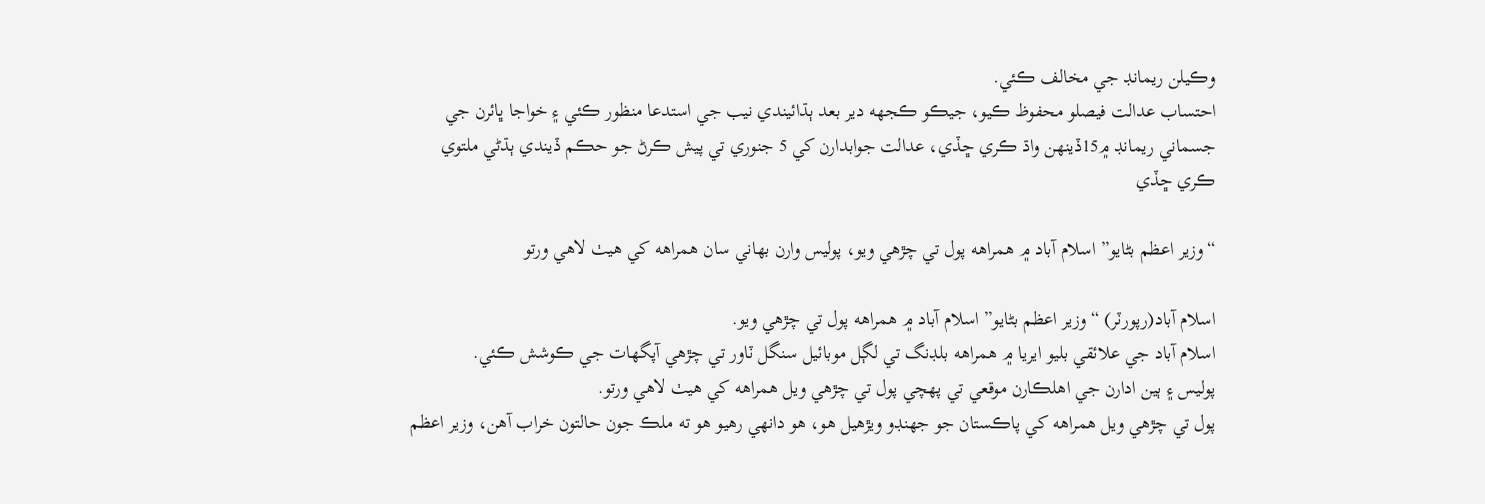وڪيلن ريمانڊ جي مخالف ڪئي.
احتساب عدالت فيصلو محفوظ ڪيو، جيڪو ڪجهه دير بعد ٻڌائيندي نيب جي استدعا منظور ڪئي ۽ خواجا ڀائرن جي جسماني ريمانڊ ۾15ڏينهن واڌ ڪري ڇڏي، عدالت جوابدارن کي 5 جنوري تي پيش ڪرڻ جو حڪم ڏيندي ٻڌڻي ملتوي ڪري ڇڏي

“وزير اعظم بڻايو” اسلام آباد ۾ همراهه پول تي چڙهي ويو، پوليس وارن بهاني سان همراهه کي هيٺ لاهي ورتو

اسلام آباد(رپورٽر) “وزير اعظم بڻايو” اسلام آباد ۾ همراهه پول تي چڙهي ويو.
اسلام آباد جي علائقي بليو ايريا ۾ همراهه بلڊنگ تي لڳل موبائيل سنگل ٽاور تي چڙهي آپگهات جي ڪوشش ڪئي.
پوليس ۽ ٻين ادارن جي اهلڪارن موقعي تي پهچي پول تي چڙهي ويل همراهه کي هيٺ لاهي ورتو.
پول تي چڙهي ويل همراهه کي پاڪستان جو جهنڊو ويڙهيل هو، هو دانهي رهيو هو ته ملڪ جون حالتون خراب آهن، وزير اعظم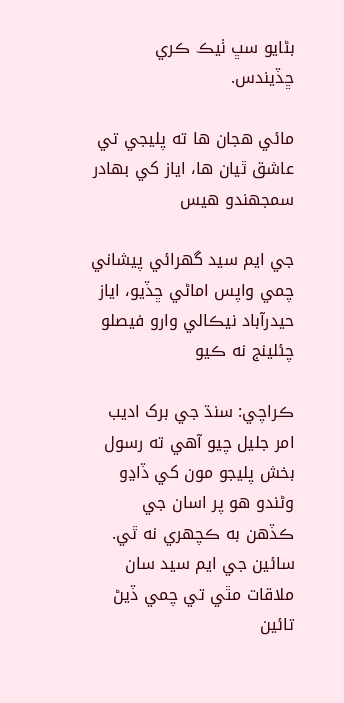بڻايو سڀ ٺيڪ ڪري ڇڏيندس.

مائي هجان ها ته پليجي تي عاشق ٿيان ها، اياز کي بهادر سمجهندو هيس

جي ايم سيد گهرائي پيشاني چمي واپس اماڻي ڇڏيو، اياز حيدرآباد نيڪالي وارو فيصلو چئلينج نه ڪيو

ڪراچي: سنڌ جي برک اديب امر جليل چيو آهي ته رسول بخش پليجو مون کي ڏاڍو وڻندو هو پر اسان جي ڪڏهن به ڪچهري نه ٿي. سائين جي ايم سيد سان ملاقات مٿي تي چمي ڏيڻ تائين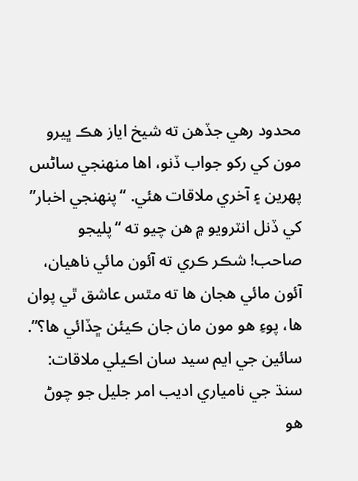محدود رهي جڏهن ته شيخ اياز هڪ ڀيرو مون کي رکو جواب ڏنو، اها منهنجي ساڻس پهرين ۽ آخري ملاقات هئي. “پنهنجي اخبار” کي ڏنل انٽرويو ۾ هن چيو ته “پليجو صاحب! شڪر ڪري ته آئون مائي ناهيان، آئون مائي هجان ها ته مٿس عاشق ٿي پوان ها، پوءِ هو مون مان جان ڪيئن ڇڏائي ها؟”.
سائين جي ايم سيد سان اڪيلي ملاقات: سنڌ جي نامياري اديب امر جليل جو چوڻ هو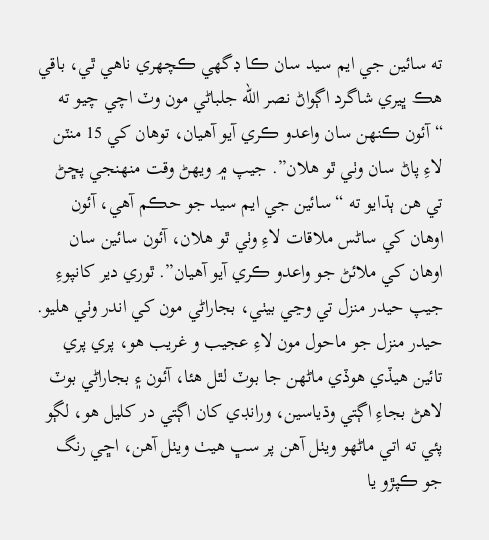ته سائين جي ايم سيد سان ڪا ڊگهي ڪچهري ناهي ٿي، باقي هڪ ڀيري شاگرد اڳواڻ نصر الله جلباڻي مون وٽ اچي چيو ته “آئون ڪنهن سان واعدو ڪري آيو آهيان، توهان کي 15 منٽن لاءِ پاڻ سان وٺي ٿو هلان”. جيپ ۾ ويهڻ وقت منهنجي پڇڻ تي هن ٻڌايو ته “سائين جي ايم سيد جو حڪم آهي، آئون اوهان کي ساڻس ملاقات لاءِ وٺي ٿو هلان، آئون سائين سان اوهان کي ملائڻ جو واعدو ڪري آيو آهيان”. ٿوري دير کانپوءِ جيپ حيدر منزل تي وڃي بيٺي، بجاراڻي مون کي اندر وٺي هليو.
حيدر منزل جو ماحول مون لاءِ عجيب و غريب هو، پري پري تائين هيڏي هوڏي ماڻهن جا بوٽ لٿل هئا، آئون ۽ بجاراڻي بوٽ لاهڻ بجاءِ اڳتي وڌياسين، ورانڊي کان اڳتي در کليل هو، لڳو پئي ته اتي ماڻهو ويٺل آهن پر سڀ هيٺ ويٺل آهن، اڇي رنگ جو ڪپڙو يا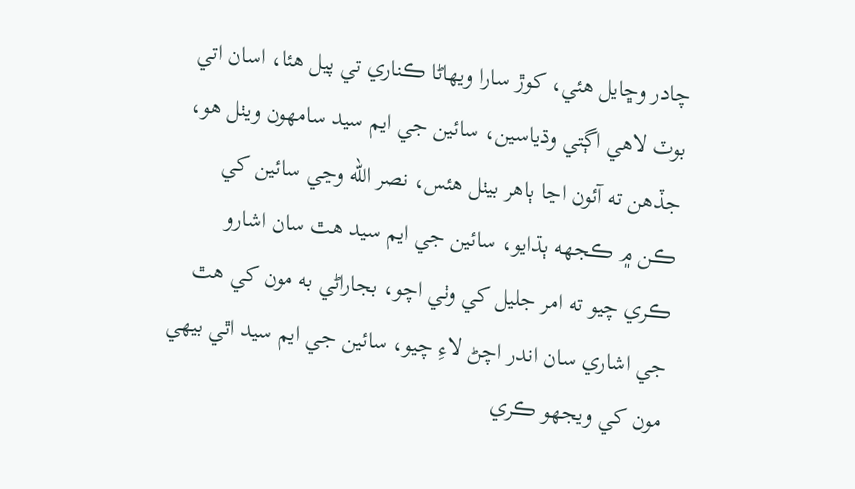چادر وڇايل هئي، کوڙ سارا ويهاڻا ڪناري تي پيل هئا، اسان اتي بوٽ لاهي اڳتي وڌياسين، سائين جي ايم سيد سامهون ويٺل هو، جڏهن ته آئون اڃا ٻاهر بيٺل هئس، نصر الله وڃي سائين کي ڪن ۾ ڪجهه ٻڌايو، سائين جي ايم سيد هٿ سان اشارو ڪري چيو ته امر جليل کي وٺي اچو، بجاراڻي به مون کي هٿ جي اشاري سان اندر اچڻ لاءِ چيو، سائين جي ايم سيد اٿي بيهي مون کي ويجهو ڪري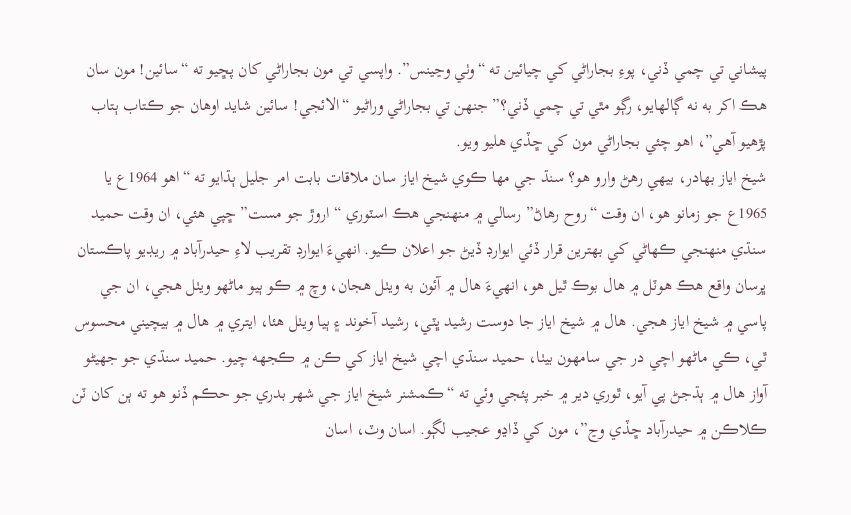پيشاني تي چمي ڏني، پوءِ بجاراڻي کي چيائين ته “وٺي وڃينس”. واپسي تي مون بجاراڻي کان پڇيو ته “سائين! مون سان هڪ اکر به نه ڳالهايو، رڳو مٿي تي چمي ڏني؟” جنهن تي بجاراڻي وراڻيو “الائجي! سائين شايد اوهان جو ڪتاب ٻتاب پڙهيو آهي”، اهو چئي بجاراڻي مون کي ڇڏي هليو ويو.
شيخ اياز بهادر، بيهي رهڻ وارو هو؟ سنڌ جي مها ڪوي شيخ اياز سان ملاقات بابت امر جليل ٻڌايو ته “اهو 1964ع يا 1965ع جو زمانو هو، ان وقت “روح رهاڻ” رسالي ۾ منهنجي هڪ اسٽوري “اروڙ جو مست” ڇپي هئي، ان وقت حميد سنڌي منهنجي ڪهاڻي کي بهترين قرار ڏئي ايوارڊ ڏيڻ جو اعلان ڪيو. انهيءَ ايوارڊ تقريب لاءِ حيدرآباد ۾ ريڊيو پاڪستان ڀرسان واقع هڪ هوٽل ۾ هال بوڪ ٿيل هو، انهيءَ هال ۾ آئون به ويٺل هجان، وچ ۾ ڪو ٻيو ماڻهو ويٺل هجي، ان جي پاسي ۾ شيخ اياز هجي. هال ۾ شيخ اياز جا دوست رشيد ڀٽي، رشيد آخوند ۽ ٻيا ويٺل هئا، ايتري ۾ هال ۾ بيچيني محسوس ٿي، ڪي ماڻهو اچي در جي سامهون بيٺا، حميد سنڌي اچي شيخ اياز کي ڪن ۾ ڪجهه چيو. حميد سنڌي جو جهيڻو آواز هال ۾ ٻڌجڻ پي آيو، ٿوري دير ۾ خبر پئجي وئي ته “ڪمشنر شيخ اياز جي شهر بدري جو حڪم ڏنو هو ته ٻن کان ٽن ڪلاڪن ۾ حيدرآباد ڇڏي وڃ”، مون کي ڏاڍو عجيب لڳو. اسان وٽ، اسان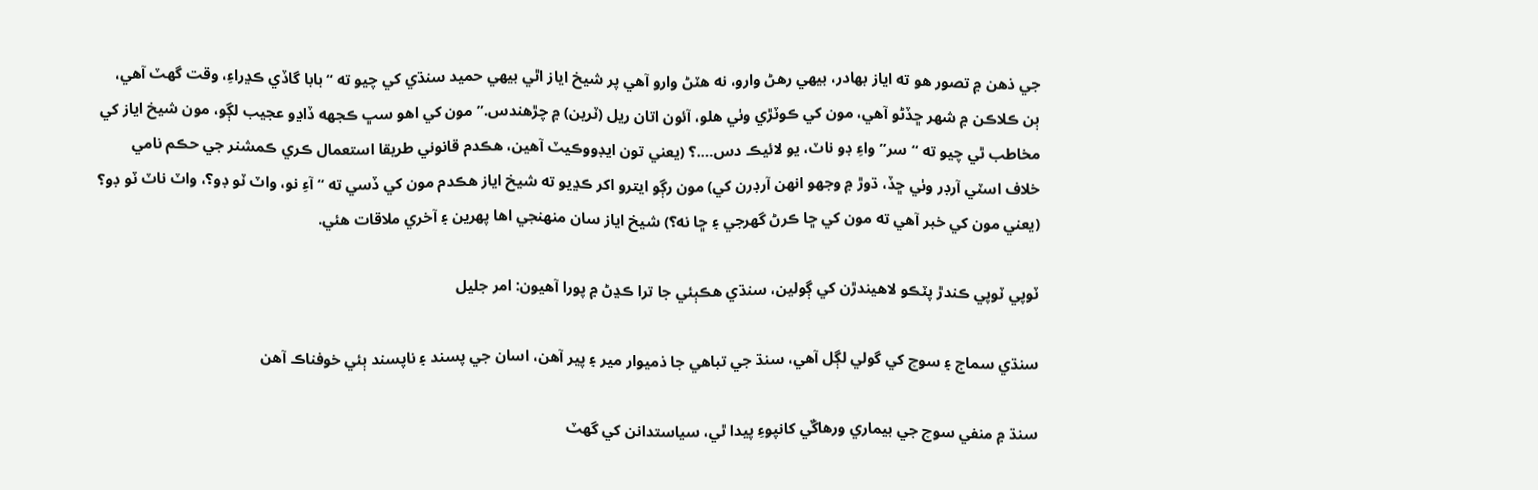جي ذهن ۾ تصور هو ته اياز بهادر، بيهي رهڻ وارو، نه هٽڻ وارو آهي پر شيخ اياز اٿي بيهي حميد سنڌي کي چيو ته “بابا گاڏي ڪڍراءِ، وقت گهٽ آهي، ٻن ڪلاڪن ۾ شهر ڇڏڻو آهي، مون کي ڪوٽڙي وٺي هلو، آئون اتان ريل (ٽرين) ۾ چڙهندس.” مون کي اهو سڀ ڪجهه ڏاڍو عجيب لڳو، مون شيخ اياز کي مخاطب ٿي چيو ته “سر” واءِ ڊو ناٽ، يو لائيڪ دس….؟ (يعني تون ايڊووڪيٽ آهين، هڪدم قانوني طريقا استعمال ڪري ڪمشنر جي حڪم نامي خلاف اسٽي آرڊر وٺي ڇڏ، ڌوڙ ۾ وجهو انهن آرڊرن کي) مون رڳو ايترو اکر ڪڍيو ته شيخ اياز هڪدم مون کي ڏسي ته “ آءِ نو، واٽ ٽو ڊو؟، واٽ ناٽ ٽو ڊو؟ (يعني مون کي خبر آهي ته مون کي ڇا ڪرڻ گهرجي ۽ ڇا نه؟) شيخ اياز سان منهنجي اها پهرين ۽ آخري ملاقات هئي.

ٽوپي ٽوپي ڪندڙ پٽڪو لاهيندڙن کي ڳولين، سنڌي هڪٻئي جا ترا ڪڍڻ ۾ پورا آهيون: امر جليل

سنڌي سماج ۽ سوچ کي گولي لڳل آهي، سنڌ جي تباهي جا ذميوار مير ۽ پير آهن، اسان جي پسند ۽ ناپسند ٻئي خوفناڪ آهن

سنڌ ۾ منفي سوچ جي بيماري ورهاڱي کانپوءِ پيدا ٿي، سياستدانن کي گهٽ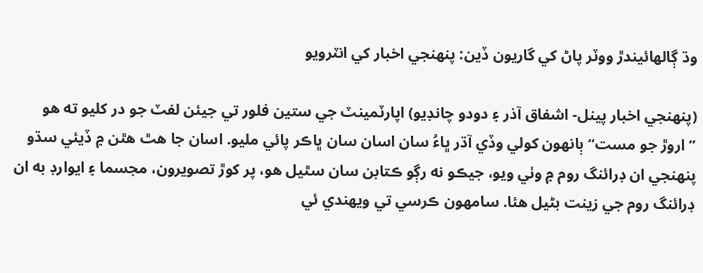وڌ ڳالهائيندڙ ووٽر پاڻ کي گاريون ڏين: پنهنجي اخبار کي انٽرويو

(پنهنجي اخبار پينل- اشفاق آذر ۽ دودو چانڊيو) اپارٽمينٽ جي ستين فلور تي جيئن لفٽ جو در کليو ته هو ”اروڙ جو مست“ ٻانهون کولي وڏي آڌر ڀاءُ سان اسان سان ڀاڪر پائي مليو. اسان جا هٿ هٿن ۾ ڏيئي سڌو پنهنجي ان ڊرائنگ روم ۾ وٺي ويو، جيڪو نه رڳو ڪتابن سان سٿيل هو، پر کوڙ تصويرون، مجسما ۽ ايوارڊ به ان ڊرائنگ روم جي زينت بڻيل هئا. سامهون ڪرسي تي ويهندي ئي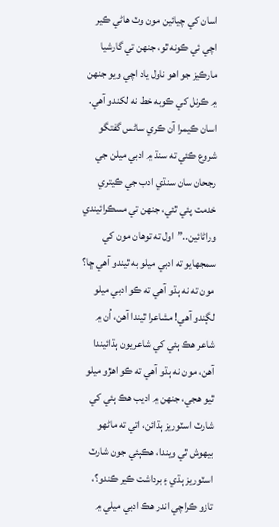اسان کي چيائين مون وٽ هاڻي ڪير اچي ئي ڪونه ٿو، جنهن تي گارشيا مارڪيز جو اهو ناول ياد اچي ويو جنهن ۾ ڪرنل کي ڪوبه خط نه لکندو آهي. اسان ڪيمرا آن ڪري ساڻس گفتگو شروع ڪئي ته سنڌ ۾ ادبي ميلن جي رجحان سان سنڌي ادب جي ڪيتري خدمت پئي ٿئي، جنهن تي مسڪرائيندي وراڻائين..”اول ته توهان مون کي سمجهايو ته ادبي ميلو به ٿيندو آهي ڇا؟ مون ته نه ٻڌو آهي ته ڪو ادبي ميلو لڳندو آهي! مشاعرا ٿيندا آهن، اُن ۾ شاعر هڪ ٻئي کي شاعريون ٻڌائيندا آهن، مون نه ٻڌو آهي ته ڪو اهڙو ميلو ٿيو هجي، جنهن ۾ اديب هڪ ٻئي کي شارٽ اسٽوريز ٻڌائن، اتي ته ماڻهو بيهوش ٿي ويندا، هڪٻئي جون شارٽ اسٽوريز ٻڌي ۽ برداشت ڪير ڪندو؟، تازو ڪراچي اندر هڪ ادبي ميلي ۾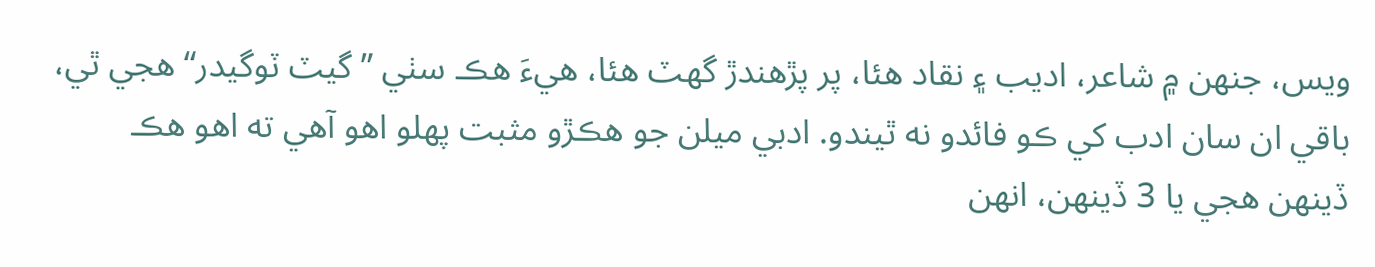ويس، جنهن ۾ شاعر، اديب ۽ نقاد هئا، پر پڙهندڙ گهٽ هئا، هيءَ هڪ سٺي ”گيٽ ٽوگيدر“ هجي ٿي، باقي ان سان ادب کي ڪو فائدو نه ٿيندو. ادبي ميلن جو هڪڙو مثبت پهلو اهو آهي ته اهو هڪ ڏينهن هجي يا 3 ڏينهن، انهن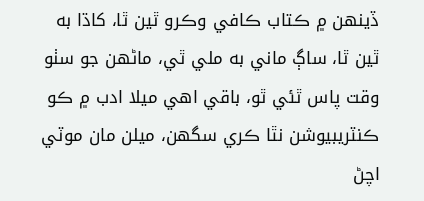ڏينهن ۾ ڪتاب ڪافي وڪرو ٿين ٿا، کاڌا به ٿين ٿا، ساڳ ماني به ملي ٿي، ماڻهن جو سٺو وقت پاس ٿئي ٿو، باقي اهي ميلا ادب ۾ ڪو ڪنٽريبيوشن نٿا ڪري سگهن، ميلن مان موٽي اچڻ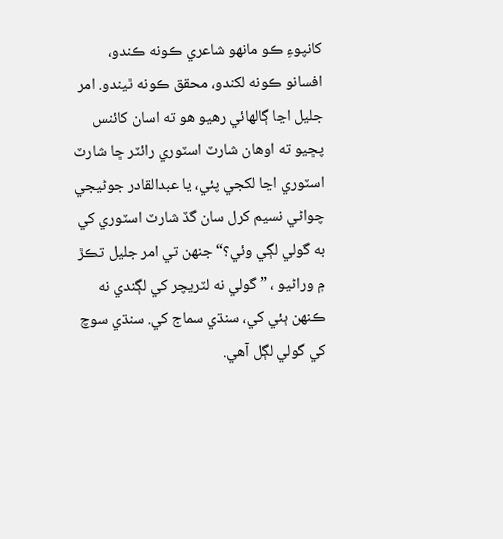کانپوءِ ڪو مانهو شاعري ڪونه ڪندو، افسانو ڪونه لکندو، محقق ڪونه ٿيندو. امر جليل اڃا ڳالهائي رهيو هو ته اسان کائنس پڇيو ته اوهان شارٽ اسٽوري رائٽر ڇا شارٽ اسٽوري اڃا لکجي پئي، يا عبدالقادر جوڻيجي چواڻي نسيم کرل سان گڏ شارٽ اسٽوري کي به گولي لڳي وئي؟“ جنهن تي امر جليل تڪڙ ۾ وراڻيو ، ” گولي نه لٽريچر کي لڳندي نه ڪنهن ٻئي کي، سنڌي سماج کي. سنڌي سوچ کي گولي لڳل آهي.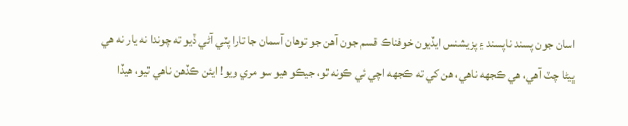اسان جون پسند ناپسند ۽ پزيشنس ايڏيون خوفناڪ قسم جون آهن جو توهان آسمان جا تارا پٽي آڻي ڏيو ته چوندا نه يار نه هي ڀيڻا چٽ آهي، هي ڪجهه ناهي، هن کي ته ڪجهه اچي ئي ڪونه ٿو، جيڪو هيو سو مري ويو! ايئن ڪڏهن ناهي ٿيو، هيڏا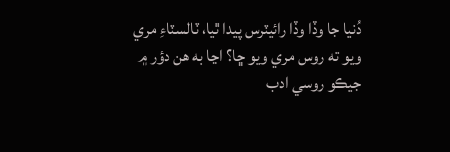دُنيا جا وڏا وڏا رائيٽرس پيدا ٿيا، ٽالسٽاءِ مري ويو ته روس مري ويو ڇا؟ اڃا به هن دؤر ۾ جيڪو روسي ادب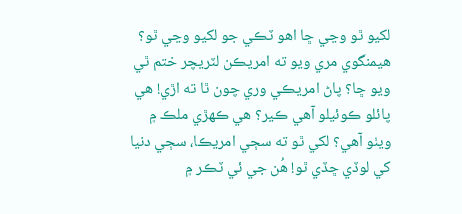لکيو ٿو وڃي ڇا اهو ٽڪي جو لکيو وڃي ٿو؟ هيمنگوي مري ويو ته امريڪن لٽريچر ختم ٿي ويو ڇا؟ پاڻ امريڪي وري چون ٿا ته اڙي! هي پائلو ڪوئيلو آهي ڪير؟ هي ڪهڙي ملڪ ۾ ويٺو آهي؟ لکي ٿو ته سڄي امريڪا، سڄي دنيا کي لوڏي ڇڏي ٿو! هُن جي ئي ٽڪر ۾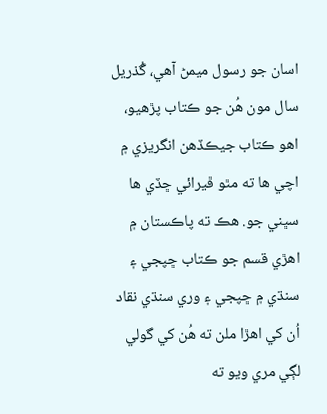اسان جو رسول ميمڻ آهي، گُذريل سال مون هُن جو ڪتاب پڙهيو، اهو ڪتاب جيڪڏهن انگريزي ۾ اچي ها ته مٿو ڦيرائي ڇڏي ها سڀني جو. هڪ ته پاڪستان ۾ اهڙي قسم جو ڪتاب ڇپجي ۽ سنڌي ۾ ڇپجي ۽ وري سنڌي نقاد اُن کي اهڙا ملن ته هُن کي گولي لڳي مري ويو ته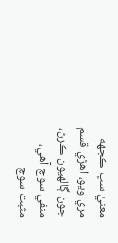معنيٰ سڀ ڪجهه مري ويو، اهڙي قسم جون ڳالهيون ڪرڻ، منفي سوچ آهي، مثبت سوچ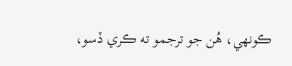ڪونهي، هُن جو ترجمو ته ڪري ڏسو،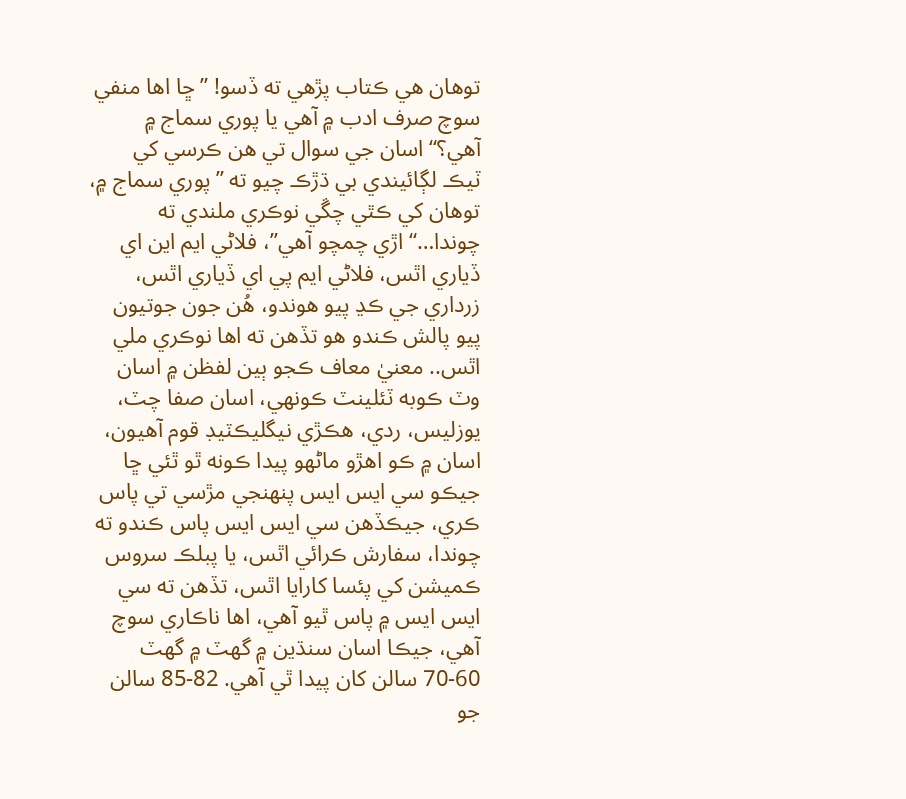توهان هي ڪتاب پڙهي ته ڏسو! ”ڇا اها منفي سوچ صرف ادب ۾ آهي يا پوري سماج ۾ آهي؟“ اسان جي سوال تي هن ڪرسي کي ٽيڪ لڳائيندي بي ڌڙڪ چيو ته ”پوري سماج ۾، توهان کي ڪٿي چڱي نوڪري ملندي ته چوندا…“ اڙي چمچو آهي”، فلاڻي ايم اين اي ڏياري اٿس، فلاڻي ايم پي اي ڏياري اٿس، زرداري جي ڪڍ پيو هوندو، هُن جون جوتيون پيو پالش ڪندو هو تڏهن ته اها نوڪري ملي اٿس.. معنيٰ معاف ڪجو ٻين لفظن ۾ اسان وٽ ڪوبه ٽئلينٽ ڪونهي، اسان صفا چٽ، يوزليس، ردي، هڪڙي نيگليڪٽيڊ قوم آهيون، اسان ۾ ڪو اهڙو ماڻهو پيدا ڪونه ٿو ٿئي ڇا جيڪو سي ايس ايس پنهنجي مڙسي تي پاس ڪري، جيڪڏهن سي ايس ايس پاس ڪندو ته چوندا، سفارش ڪرائي اٿس، يا پبلڪ سروس ڪميشن کي پئسا کارايا اٿس، تڏهن ته سي ايس ايس ۾ پاس ٿيو آهي، اها ناڪاري سوچ آهي، جيڪا اسان سنڌين ۾ گهٽ ۾ گهٽ 60-70 سالن کان پيدا ٿي آهي. 82-85 سالن جو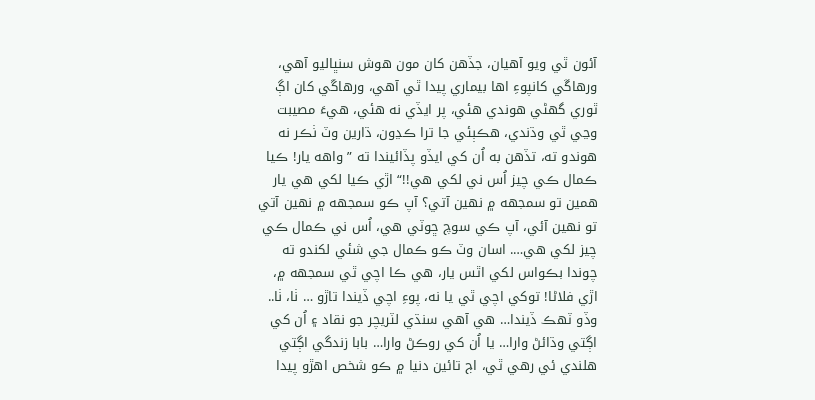آئون ٿي ويو آهيان، جڏهن کان مون هوش سنڀاليو آهي، ورهاڱي کانپوءِ اها بيماري پيدا ٿي آهي، ورهاڱي کان اڳ ٿوري گهڻي هوندي هئي، پر ايڏي نه هئي، هيءَ مصيبت وڃي ٿي وڌندي، هڪٻئي جا ترا ڪڍون، ڌارين وٽ ٺڪر نه هوندو ته، تڏهن به اُن کي ايڏو پڏائيندا ته ”واهه يار! ڪيا ڪمال ڪي چيز اُس ني لکي هي!!“ اڙي ڪيا لکي هي يار همين تو سمجهه ۾ نهين آتي؟ آپ ڪو سمجهه ۾ نهين آتي تو نهين آئي، آپ ڪي سوچ ڇوٽي هي، اُس ني ڪمال ڪي چيز لکي هي…. اسان وٽ ڪو ڪمال جي شئي لکندو ته چوندا بڪواس لکي اٿس يار، هي ڪا اچي ٿي سمجهه ۾، اڙي فلاڻا! توکي اچي ٿي يا نه، پوءِ اچي ڏيندا تاڙو … ٺا، ٺا.. وڏو ٽهڪ ڏيندا… هي آهي سنڌي لٽريچر جو نقاد ۽ اُن کي اڳتي وڌائڻ وارا… يا اُن کي روڪڻ وارا… بابا زندگي اڳتي هلندي ئي رهي ٿي، اڄ تائين دنيا ۾ ڪو شخص اهڙو پيدا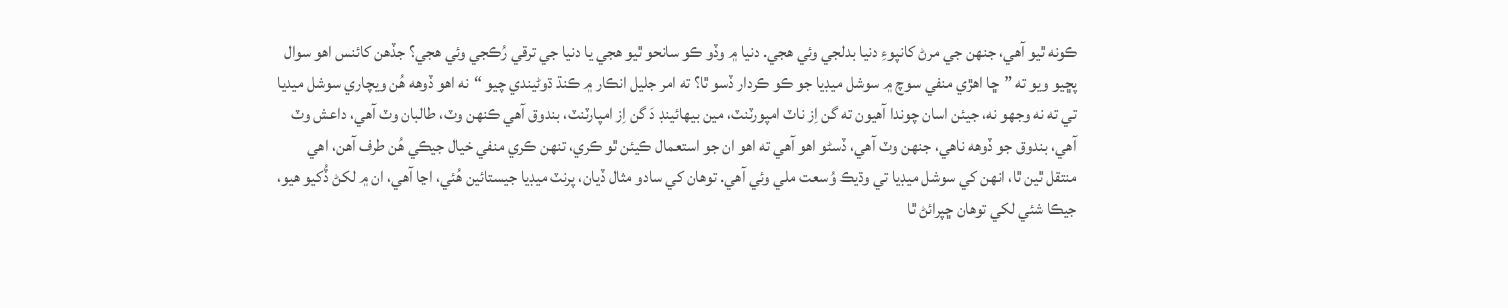ڪونه ٿيو آهي، جنهن جي مرڻ کانپوءِ دنيا بدلجي وئي هجي. دنيا ۾ وڏو ڪو سانحو ٿيو هجي يا دنيا جي ترقي رُڪجي وئي هجي؟ جڏهن کائنس اهو سوال پڇيو ويو ته ”ڇا اهڙي منفي سوچ ۾ سوشل ميڊيا جو ڪو ڪردار ڏسو ٿا؟ ته امر جليل انڪار ۾ ڪنڌ ڌوڻيندي چيو “نه اهو ڏوهه هُن ويچاري سوشل ميديا تي ته نه وجهو نه، جيئن اسان چوندا آهيون ته گن اِز ناٽ امپورٽنٽ، مين بيهائينڊ دَ گن اِز امپارٽنٽ، بندوق آهي ڪنهن وٽ، طالبان وٽ آهي، داعش وٽ آهي، بندوق جو ڏوهه ناهي، جنهن وٽ آهي، ڏسڻو اهو آهي ته اهو ان جو استعمال ڪيئن ٿو ڪري، تنهن ڪري منفي خيال جيڪي هُن طرف آهن، اهي منتقل ٿين ٿا، انهن کي سوشل ميڊيا تي وڌيڪ وُسعت ملي وئي آهي. توهان کي سادو مثال ڏيان، پرنٽ ميڊيا جيستائين هُئي، اڃا آهي، ان ۾ لکڻ ڏُکيو هيو، جيڪا شئي لکي توهان ڇپرائڻ ٿا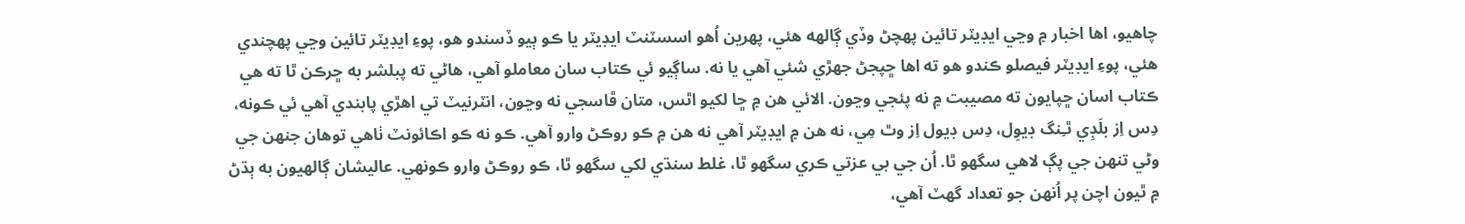چاهيو، اها اخبار ۾ وڃي ايڊيٽر تائين پهچڻ وڏي ڳالهه هئي، پهرين اُهو اسسٽنٽ ايڊيٽر يا ڪو ٻيو ڏسندو هو، پوءِ ايڊيٽر تائين وڃي پهچندي هئي، پوءِ ايڊيٽر فيصلو ڪندو هو ته اها ڇپجڻ جهڙي شئي آهي يا نه. ساڳيو ئي ڪتاب سان معاملو آهي، هاڻي ته پبلشر به ڇرڪن ٿا ته هي ڪتاب اسان ڇپايون ته مصيبت ۾ نه پئجي وڃون. الائي هن ۾ ڇا لکيو اٿس، متان ڦاسجي نه وڃون، انٽرنيٽ تي اهڙي پابندي آهي ئي ڪونه، دِس اِز بلَڊِي ٿـِنگ ڊيوِل، دِس ڊيول اِز وٿ مِي، نه هن ۾ ايڊيٽر آهي نه هن ۾ ڪو روڪڻ وارو آهي. ڪو نه ڪو اڪائونٽ ٺاهي توهان جنهن جي وڻي تنهن جي پڳ لاهي سگهو ٿا. اُن جي بي عزتي ڪري سگهو ٿا، غلط سنڌي لکي سگهو ٿا، ڪو روڪڻ وارو ڪونهي. عاليشان ڳالهيون به ٻڌڻ ۾ ٿيون اچن پر اُنهن جو تعداد گهٽ آهي،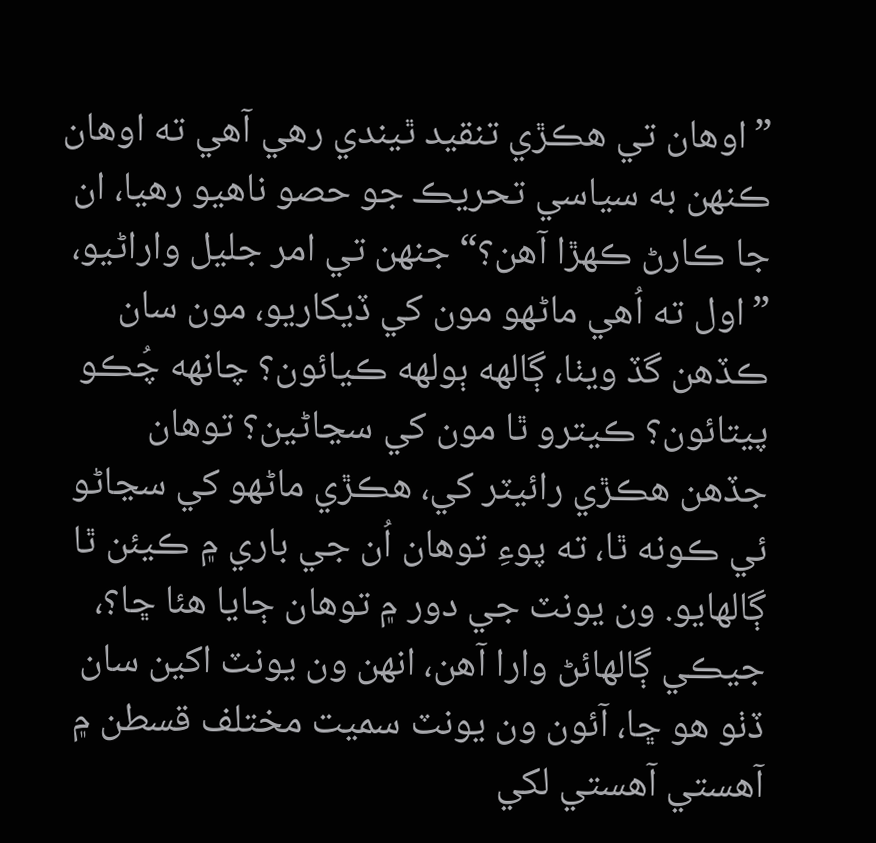”اوهان تي هڪڙي تنقيد ٿيندي رهي آهي ته اوهان ڪنهن به سياسي تحريڪ جو حصو ناهيو رهيا، ان جا ڪارڻ ڪهڙا آهن؟“ جنهن تي امر جليل واراڻيو، ”اول ته اُهي ماڻهو مون کي ڏيکاريو، مون سان ڪڏهن گڏ ويٺا، ڳالهه ٻولهه ڪيائون؟ چانهه چُڪو پيتائون؟ ڪيترو ٿا مون کي سڃاڻين؟ توهان جڏهن هڪڙي رائيٽر کي، هڪڙي ماڻهو کي سڃاڻو ئي ڪونه ٿا، ته پوءِ توهان اُن جي باري ۾ ڪيئن ٿا ڳالهايو. ون يونٽ جي دور ۾ توهان ڄايا هئا ڇا؟، جيڪي ڳالهائڻ وارا آهن، انهن ون يونٽ اکين سان ڏٺو هو ڇا، آئون ون يونٽ سميت مختلف قسطن ۾ آهستي آهستي لکي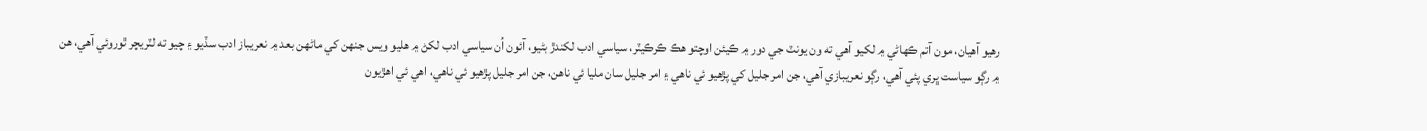رهيو آهيان، مون آتم ڪهاڻي ۾ لکيو آهي ته ون يونٽ جي دور ۾ ڪيئن اوچتو هڪ ڪرڪيٽر، سياسي ادب لکندڙ بڻيو، آئون اُن سياسي ادب لکڻ ۾ هليو ويس جنهن کي ماڻهن بعد ۾ نعريباز ادب سڏيو ۽ چيو ته لٽريچر ٿوروئي آهي، هن ۾ رڳو سياست ڀري پئي آهي، رڳو نعريبازي آهي، جن امر جليل کي پڙهيو ئي ناهي ۽ امر جليل سان مليا ئي ناهن، جن امر جليل پڙهيو ئي ناهي، اهي ئي اهڙيون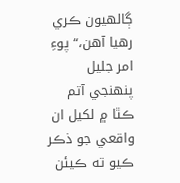ڳالهيون ڪري رهيا آهن،“ پوءِ امر جليل پنهنجي آتم ڪٿا ۾ لکيل ان واقعي جو ذڪر ڪيو ته ڪيئن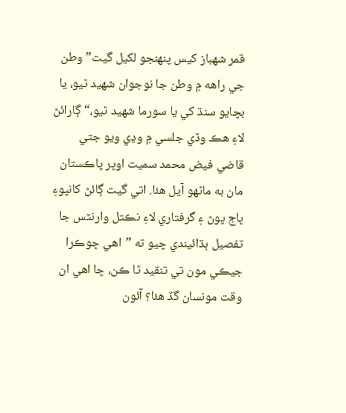قمر شهباز کيس پنهنجو لکيل گيت”وطن جي راهه ۾ وطن جا نوجوان شهيد ٿيو، يا بچايو سنڌ کي يا سورما شهيد ٿيو،“ ڳارائڻ لاءِ هڪ وڏي جلسي ۾ وڍي ويو جتي قاضي فيض محمد سميت اوڀر پاڪستان مان به ماڻهو آيل هئا. اتي گيت ڳائڻ کانپوءِ ڀاڄ پوڻ ۽ گرفتاري لاءِ نڪتل وارنٽس جا تفصيل ٻڌائيندي چيو ته ”اهي ڇوڪرا جيڪي مون تي تنقيد ٿا ڪن، ڇا اهي ان وقت مونسان گڏ هئا؟ آئون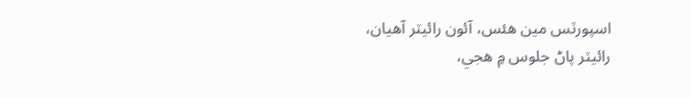اسپورٽس مين هئس، آئون رائيٽر آهيان، رائيٽر پاڻ جلوس ۾ هجي،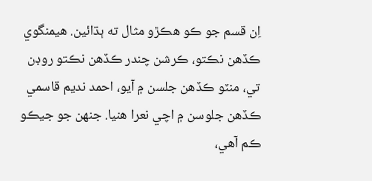اِن قسم جو ڪو هڪڙو مثال ته ٻڌائين. هيمنگوي ڪڏهن نڪتو، ڪرشن چندر ڪڏهن نڪتو روڊن تي، منٽو ڪڏهن جلسن ۾ آيو، احمد نديم قاسمي ڪڏهن جلوسن ۾ اچي نعرا هنيا. جنهن جو جيڪو ڪم آهي،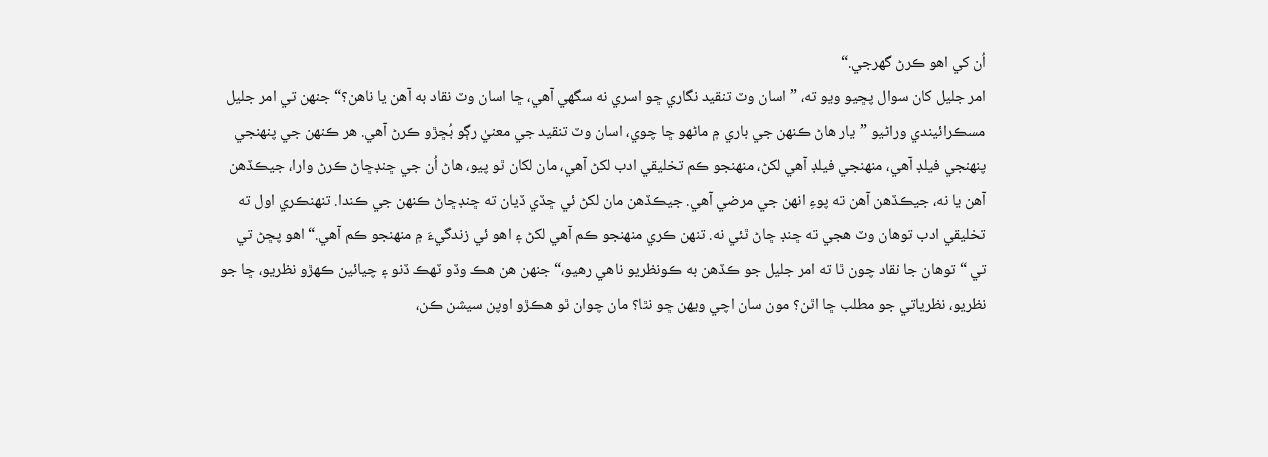اُن کي اهو ڪرڻ گهرجي.“
امر جليل کان سوال پڇيو ويو ته، ”اسان وٽ تنقيد نگاري ڇو اسري نه سگهي آهي، ڇا اسان وٽ نقاد به آهن يا ناهن؟“ جنهن تي امر جليل مسڪرائيندي وراڻيو ”يار هاڻ ڪنهن جي باري ۾ ماڻهو ڇا چوي، اسان وٽ تنقيد جي معنيٰ رڳو بُڇڙو ڪرڻ آهي. هر ڪنهن جي پنهنجي پنهنجي فيلڊ آهي، منهنجي فيلڊ آهي لکڻ، منهنجو ڪم تخليقي ادب لکڻ آهي، مان لکان ٿو پيو، هاڻ اُن جي ڇنڊڇاڻ ڪرڻ وارا، جيڪڏهن آهن يا نه، جيڪڏهن آهن ته پوءِ انهن جي مرضي آهي. جيڪڏهن مان لکڻ ئي ڇڏي ڏيان ته ڇنڊڇاڻ ڪنهن جي ڪندا. تنهنڪري اول ته تخليقي ادب توهان وٽ هجي ته ڇنڊ ڇاڻ ٿئي نه. تنهن ڪري منهنجو ڪم آهي لکڻ ۽ اهو ئي زندگيءَ ۾ منهنجو ڪم آهي.“ اهو پڇڻ تي تي “توهان جا نقاد چون ٿا ته امر جليل جو ڪڏهن به ڪونظريو ناهي رهيو،“ جنهن هن هڪ وڏو ٽهڪ ڏنو ۽ چيائين ڪهڙو نظريو، ڇا جو نظريو، نظرياتي جو مطلب ڇا اٿن؟ مون سان اچي ويهن ڇو نٿا؟ مان چوان ٿو هڪڙو اوپن سيشن ڪن،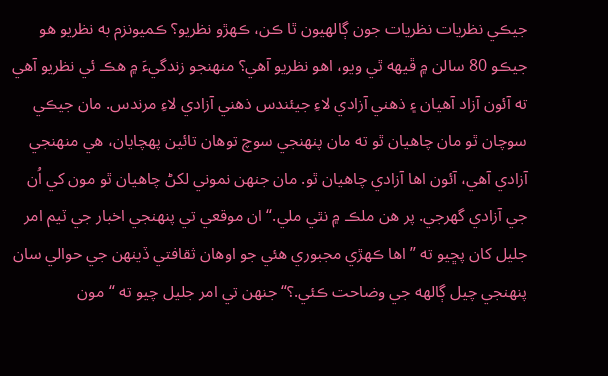جيڪي نظريات نظريات جون ڳالهيون ٿا ڪن، ڪهڙو نظريو؟ ڪميونزم به نظريو هو جيڪو 80 سالن ۾ ڦيهه ٿي ويو، اهو نظريو آهي؟ منهنجو زندگيءَ ۾ هڪ ئي نظريو آهي ته آئون آزاد آهيان ۽ ذهني آزادي لاءِ جيئندس ذهني آزادي لاءِ مرندس. مان جيڪي سوچان ٿو مان چاهيان ٿو ته مان پنهنجي سوچ توهان تائين پهچايان، هي منهنجي آزادي آهي، آئون اها آزادي چاهيان ٿو. مان جنهن نموني لکڻ چاهيان ٿو مون کي اُن جي آزادي گهرجي. پر هن ملڪ ۾ نٿي ملي.“ ان موقعي تي پنهنجي اخبار جي ٽيم امر جليل کان پڇيو ته ”اها ڪهڙي مجبوري هئي جو اوهان ثقافتي ڏينهن جي حوالي سان پنهنجي چيل ڳالهه جي وضاحت ڪئي.؟“ جنهن تي امر جليل چيو ته “مون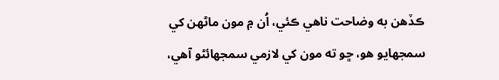ڪڏهن به وضاحت ناهي ڪئي، اُن ۾ مون ماڻهن کي سمجهايو هو، ڇو ته مون کي لازمي سمجهائڻو آهي،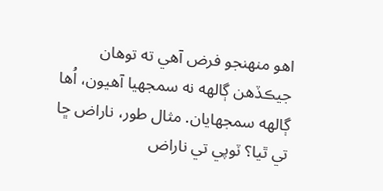اهو منهنجو فرض آهي ته توهان جيڪڏهن ڳالهه نه سمجهيا آهيون، اُها ڳالهه سمجهايان. مثال طور، ناراض ڇا تي ٿيا؟ ٽوپي تي ناراض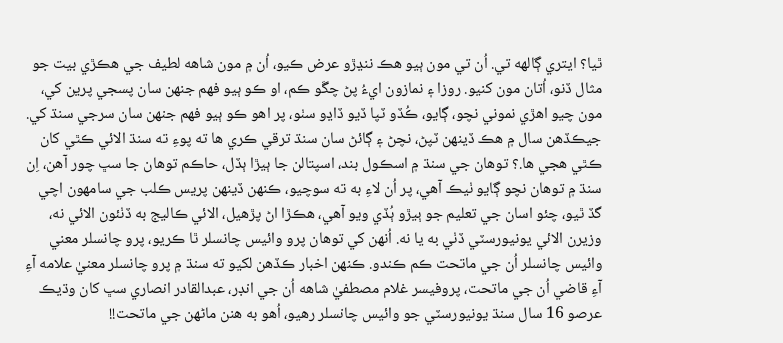ٿيا؟ ايتري ڳالهه تي. اُن تي مون ٻيو هڪ ننڍڙو عرض ڪيو، اُن ۾ مون شاهه لطيف جي هڪڙي بيت جو مثال ڏنو، اُتان مون کنيو. روزا ۽ نمازون ايءُ پڻ چڱو ڪم، او ڪو ٻيو فهم جنهن سان پسجي پرين کي، مون چيو اهڙي نموني نچو، ڳايو، ڪُڏو ٽپا ڏيو ڏاڍو سٺو، پر اهو ڪو ٻيو فهم جنهن سان سرجي سنڌ کي. جيڪڏهن سال ۾ هڪ ڏينهن ٽپڻ، نچڻ ۽ ڳائڻ سان سنڌ ترقي ڪري ها ته پوءِ ته سنڌ الائي ڪٿي کان ڪٿي هجي ها.؟ توهان جي سنڌ ۾ اسڪول بند، اسپتالن جا ٻيڙا ٻڏل، حاڪم توهان جا سڀ چور آهن، اِن سنڌ ۾ توهان نچو ڳايو ٺيڪ آهي، پر اُن لاءِ به ته سوچيو، ڪنهن ڏينهن پريس ڪلب جي سامهون اچي گڏ ٿيو، چئو اسان جي تعليم جو ٻيڙو ٻُڏي ويو آهي، هڪڙا اڻ پڙهيل، الائي ڪاليج به ڏٺئون الائي نه، وزيرن الائي يونيورسٽي ڏٺي به يا نه. اُنهن کي توهان پرو وائيس چانسلر ٿا ڪريو، پرو چانسلر معني وائيس چانسلر اُن جي ماتحت ڪم ڪندو. ڪنهن اخبار ڪڏهن لکيو ته سنڌ ۾ پرو چانسلر معنيٰ علامه آءِ آءِ قاضي اُن جي ماتحت، پروفيسر غلام مصطفيٰ شاهه اُن جي انڊر، عبدالقادر انصاري سڀ کان وڌيڪ عرصو 16 سال سنڌ يونيورسٽي جو وائيس چانسلر رهيو، اُهو به هنن ماڻهن جي ماتحت!!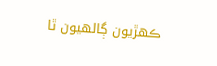ڪهڙيون ڳالهيون ٿا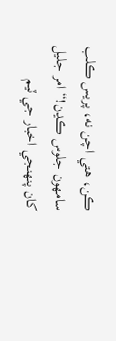ڪن، هتي اچن نه، پريس ڪلب سامهون جلوس ڪڍن!“ امر جليل کان پنهنجي اخبار جي ٽيم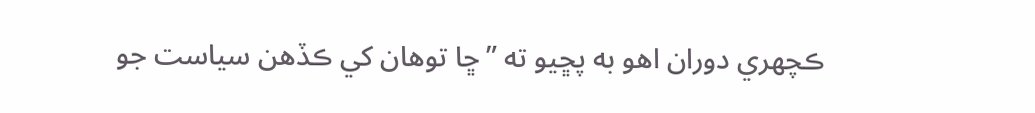ڪچهري دوران اهو به پڇيو ته ”ڇا توهان کي ڪڏهن سياست جو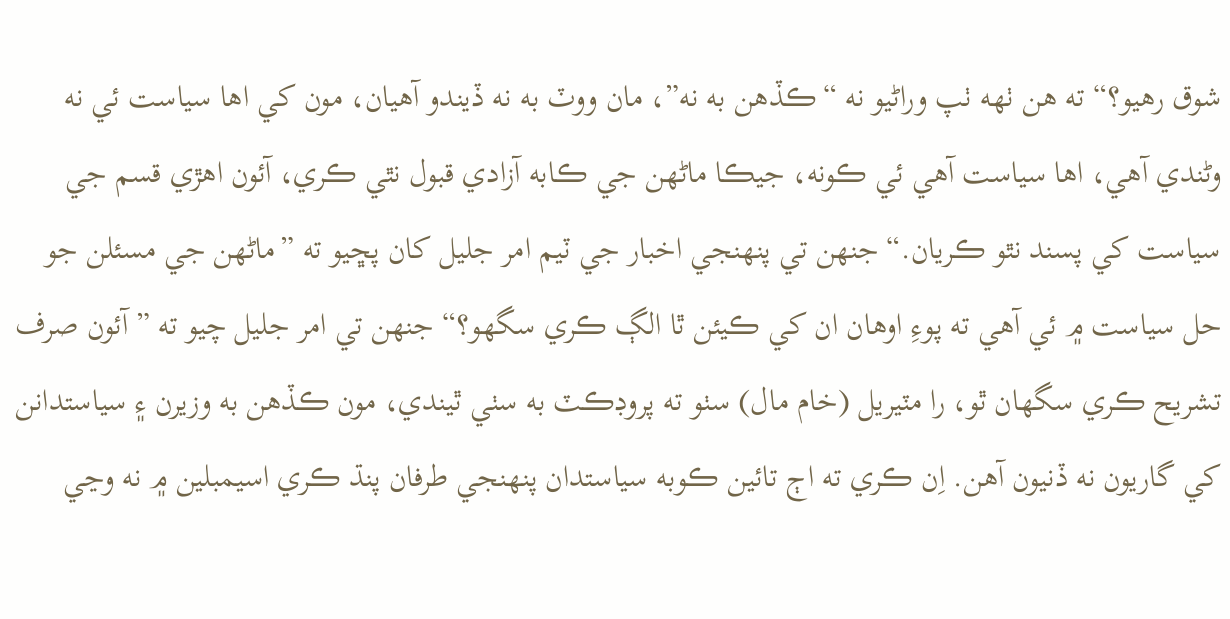شوق رهيو؟“ ته هن ٺهه ٺپ وراڻيو نه “ڪڏهن به نه”، مان ووٽ به نه ڏيندو آهيان، مون کي اها سياست ئي نه وڻندي آهي، اها سياست آهي ئي ڪونه، جيڪا ماڻهن جي ڪابه آزادي قبول نٿي ڪري، آئون اهڙي قسم جي سياست کي پسند نٿو ڪريان.“ جنهن تي پنهنجي اخبار جي ٽيم امر جليل کان پڇيو ته ”ماڻهن جي مسئلن جو حل سياست ۾ ئي آهي ته پوءِ اوهان ان کي ڪيئن ٿا الڳ ڪري سگهو؟“ جنهن تي امر جليل چيو ته ”آئون صرف تشريح ڪري سگهان ٿو، را مٽيريل (خام مال) سٺو ته پروڊڪٽ به سٺي ٿيندي، مون ڪڏهن به وزيرن ۽ سياستدانن کي گاريون نه ڏنيون آهن. اِن ڪري ته اڄ تائين ڪوبه سياستدان پنهنجي طرفان پنڌ ڪري اسيمبلين ۾ نه وڃي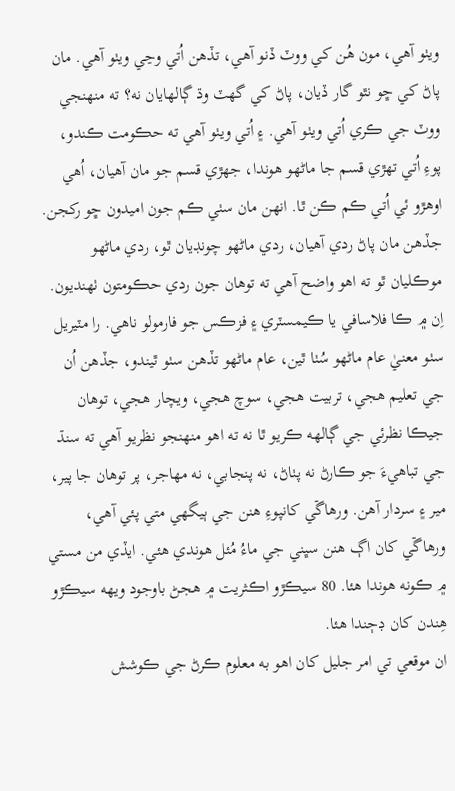ويٺو آهي، مون هُن کي ووٽ ڏنو آهي، تڏهن اُتي وڃي ويٺو آهي. مان پاڻ کي ڇو نٿو گار ڏيان، پاڻ کي گهٽ وڌ ڳالهايان نه؟ ته منهنجي ووٽ جي ڪري اُتي ويٺو آهي. ۽ اُتي ويٺو آهي ته حڪومت ڪندو، پوءِ اُتي تهڙي قسم جا ماڻهو هوندا، جهڙي قسم جو مان آهيان، اُهي اوهڙو ئي اُتي ڪم ڪن ٿا. انهن مان سٺي ڪم جون اميدون ڇو رکجن. جڏهن مان پاڻ ردي آهيان، ردي ماڻهو چونڊيان ٿو، ردي ماڻهو موڪليان ٿو ته اهو واضح آهي ته توهان جون ردي حڪومتون ٺهنديون. اِن ۾ ڪا فلاسافي يا ڪيمسٽري ۽ فزڪس جو فارمولو ناهي. را مٽيريل سٺو معنيٰ عام ماڻهو سُٺا ٿين، عام ماڻهو تڏهن سٺو ٿيندو، جڏهن اُن جي تعليم هجي، تربيت هجي، سوچ هجي، ويچار هجي، توهان جيڪا نظرئي جي ڳالهه ڪريو ٿا نه ته اهو منهنجو نظريو آهي ته سنڌ جي تباهيءَ جو ڪارڻ نه پٺاڻ، نه پنجابي، نه مهاجر، پر توهان جا پير، مير ۽ سردار آهن. ورهاڱي کانپوءِ هنن جي ٻيگهي متي پئي آهي، ورهاڱي کان اڳ هنن سڀني جي ماءُ مُئل هوندي هئي. ايڏي من مستي ۾ ڪونه هوندا هئا. 80 سيڪڙو اڪثريت ۾ هجڻ باوجود ويهه سيڪڙو هِندن کان ڊڄندا هئا.
ان موقعي تي امر جليل کان اهو به معلوم ڪرڻ جي ڪوشش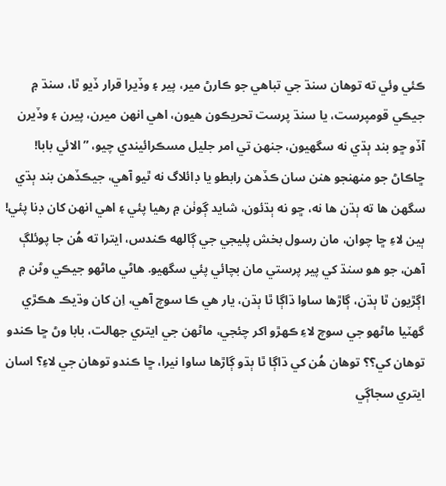ڪئي وئي ته توهان سنڌ جي تباهي جو ڪارڻ مير، پير ۽ وڏيرا قرار ڏيو ٿا، سنڌ ۾ جيڪي قومپرست، يا سنڌ پرست تحريڪون هيون، اهي انهن ميرن، پيرن ۽ وڏيرن آڏو ڇو بند ٻڌي نه سگهيون، جنهن تي امر جليل مسڪرائيندي چيو، ”الائي بابا! ڇاڪاڻ جو منهنجو هنن سان ڪڏهن رابطو يا ڊائلاگ نه ٿيو آهي، جيڪڏهن بند ٻڌي سگهن ها ته ٻڌن ها نه، ڇو نه ٻڌئون، شايد ڳوٺن ۾ رهيا پئي ۽ اهي انهن کان ڊنا پئي! ٻين لاءِ ڇا چوان، مان رسول بخش پليجي جي ڳالهه ڪندس، ايترا ته هُن جا پوئلڳ آهن، جو هو سنڌ کي پير پرستي مان بچائي پئي سگهيو. هاڻي ماڻهو جيڪي وڻن ۾ اڳڙيون ٿا ٻڌن، ڳاڙها ساوا ڌاڳا ٿا ٻڌن، يار هي ڪا سوچ آهي، اِن کان وڌيڪ هڪڙي گهٽيا ماڻهو جي سوچ لاءِ ڪهڙو اکر چئجي، ماڻهن جي ايتري جهالت، بابا وڻ ڇا ڪندو توهان کي؟؟ توهان هُن کي ڌاڳا ٿا ٻڌو ڳاڙها ساوا نيرا، ڇا ڪندو توهان جي لاءِ؟ اسان ايتري سجاڳي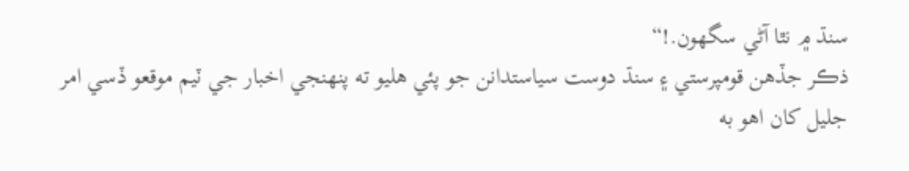سنڌ ۾ نٿا آڻي سگهون.!“
ذڪر جڏهن قومپرستي ۽ سنڌ دوست سياستدانن جو پئي هليو ته پنهنجي اخبار جي ٽيم موقعو ڏسي امر جليل کان اهو به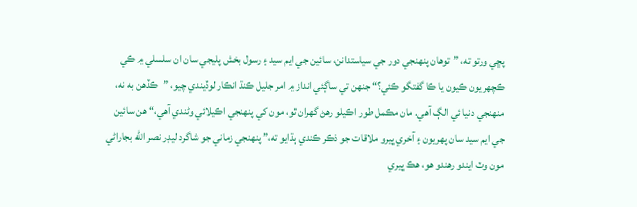پڇي ورتو ته، ”توهان پنهنجي دور جي سياستدانن، سائين جي ايم سيد ۽ رسول بخش پليجي سان ان سلسلي ۾ ڪي ڪچهريون ڪيون يا ڪا گفتگو ڪئي؟“ جنهن تي ساڳئي انداز ۾ امر جليل ڪنڌ انڪار لوڏيندي چيو، ”ڪڏهن به نه، منهنجي دنيا ئي الڳ آهي. مان مڪمل طور اڪيلو رهڻ گهران ٿو، مون کي پنهنجي اڪيلائي وڻندي آهي،“ هن سائين جي ايم سيد سان پهريون ۽ آخري ڀيرو ملاقات جو ذڪر ڪندي ٻڌايو ته،” پنهنجي زماني جو شاگرد ليڊر نصر الله بجاراڻي مون وٽ ايندو رهندو هو، هڪ ڀيري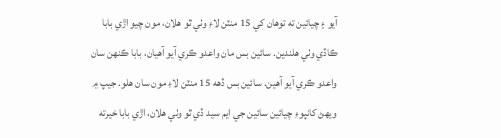آيو ۽ چيائين ته توهان کي 15 منٽن لاءِ وٺي ٿو هلان، مون چيو اڙي بابا ڪاڏي وٺي هلندين. سائين بس مان واعدو ڪري آيو آهيان، بابا ڪنهن سان واعدو ڪري آيو آهين. سائين بس ڏهه 15 منٽن لاءِ مون سان هلو. جيپ ۾ ويهڻ کانپوءِ چيائين سائين جي ايم سيد ڏي ٿو وٺي هلان، اڙي بابا خيرته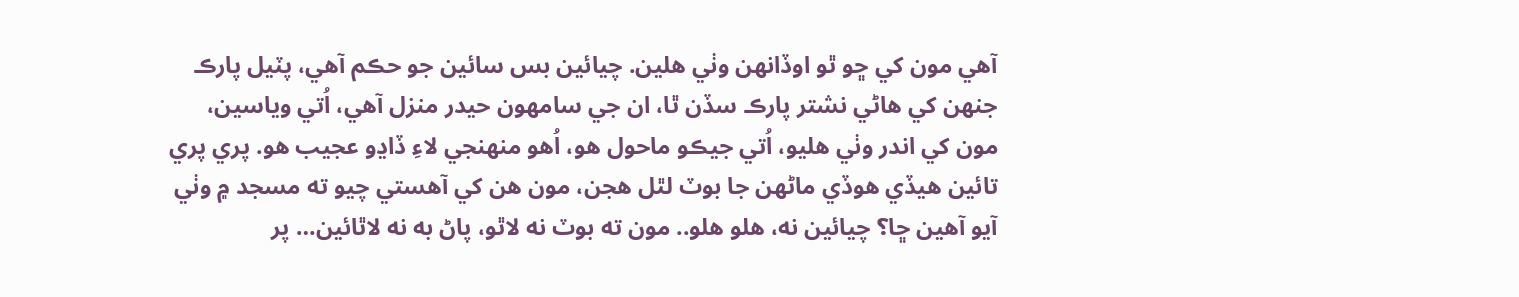آهي مون کي ڇو ٿو اوڏانهن وٺي هلين. چيائين بس سائين جو حڪم آهي، پٽيل پارڪ جنهن کي هاڻي نشتر پارڪ سڏن ٿا، ان جي سامهون حيدر منزل آهي، اُتي وياسين، مون کي اندر وٺي هليو، اُتي جيڪو ماحول هو، اُهو منهنجي لاءِ ڏاڍو عجيب هو. پري پري تائين هيڏي هوڏي ماڻهن جا بوٽ لٿل هجن، مون هن کي آهستي چيو ته مسجد ۾ وٺي آيو آهين ڇا؟ چيائين نه، هلو هلو.. مون ته بوٽ نه لاٿو، پاڻ به نه لاٿائين… پر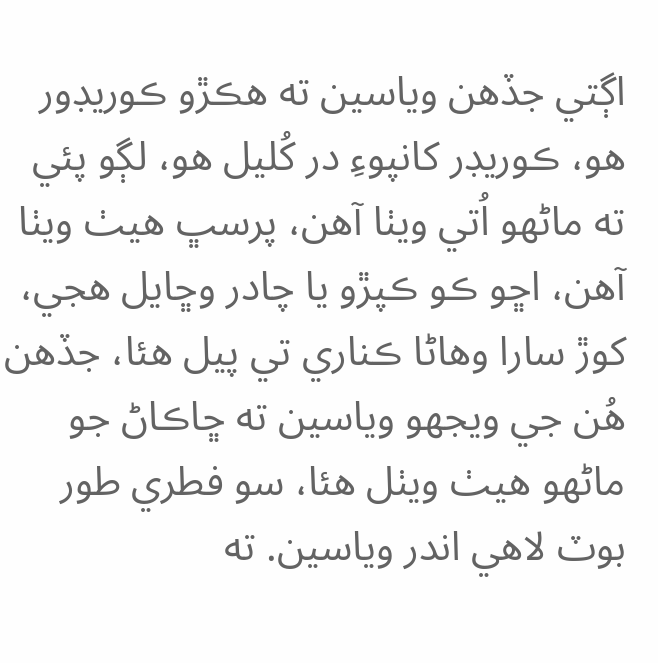اڳتي جڏهن وياسين ته هڪڙو ڪوريڊور هو، ڪوريڊر کانپوءِ در کُليل هو، لڳو پئي ته ماڻهو اُتي ويٺا آهن، پرسڀ هيٺ ويٺا آهن، اڇو ڪو ڪپڙو يا چادر وڇايل هجي، کوڙ سارا وهاڻا ڪناري تي پيل هئا، جڏهن هُن جي ويجهو وياسين ته ڇاڪاڻ جو ماڻهو هيٺ ويٺل هئا، سو فطري طور بوٽ لاهي اندر وياسين. ته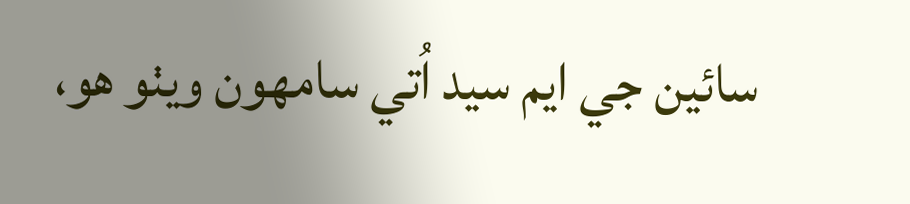سائين جي ايم سيد اُتي سامهون ويٺو هو،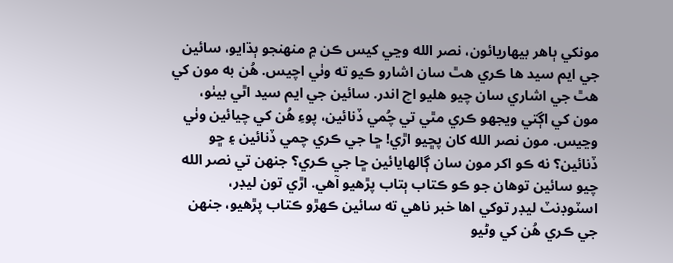مونکي ٻاهر بيهاريائون، نصر الله وڃي کيس ڪن ۾ منهنجو ٻڌايو، سائين جي ايم سيد ها ڪري هٿ سان اشارو ڪيو ته وٺي اچيس. هُن به مون کي هٿ جي اشاري سان چيو هليو اچ اندر. سائين جي ايم سيد اٿي بيٺو، مون کي اڳتي ويجهو ڪري مٿي تي چُمي ڏنائين، پوءِ هُن کي چيائين وٺي وڃيس. مون نصر الله کان پڇيو اڙي! ڇا جي ڪري چمي ڏنائين ۽ ڇو ڏنائين؟ نه ڪو اکر مون سان ڳالهايائين ڇا جي ڪري؟ جنهن تي نصر الله چيو سائين توهان جو ڪو ڪتاب ٻتاب پڙهيو آهي. اڙي تون ليڊر، اسٽوڊنٽ ليڊر توکي اها خبر ناهي ته سائين ڪهڙو ڪتاب پڙهيو، جنهن جي ڪري هُن کي وڻيو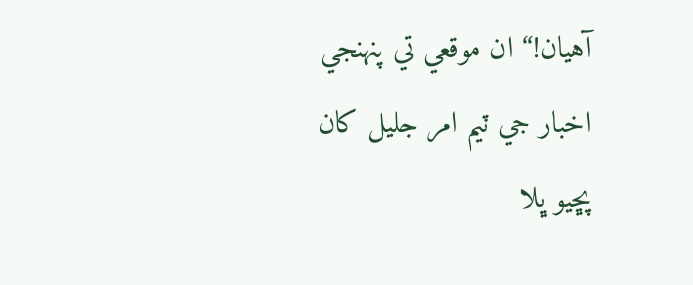آهيان!“ ان موقعي تي پنهنجي اخبار جي ٽيم امر جليل کان پڇيو ڀلا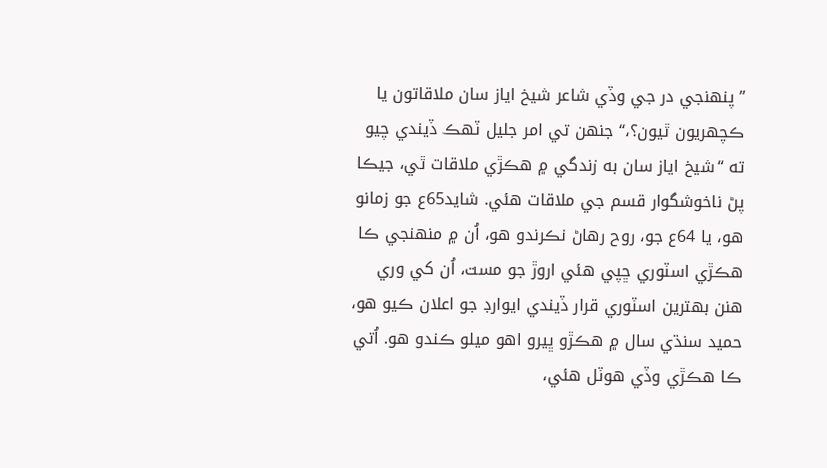”پنهنجي در جي وڏي شاعر شيخ اياز سان ملاقاتون يا ڪچهريون ٿيون؟،“ جنهن تي امر جليل ٽهڪ ڏيندي چيو ته “شيخ اياز سان به زندگي ۾ هڪڙي ملاقات ٿي، جيڪا پڻ ناخوشگوار قسم جي ملاقات هئي. شايد65ع جو زمانو هو، يا 64ع جو، روح رهاڻ نڪرندو هو، اُن ۾ منهنجي ڪا هڪڙي اسٽوري ڇپي هئي اروڙ جو مست، اُن کي وري هنن بهترين اسٽوري قرار ڏيندي ايوارڊ جو اعلان ڪيو هو، حميد سنڌي سال ۾ هڪڙو ڀيرو اهو ميلو ڪندو هو. اُتي ڪا هڪڙي وڏي هوٽل هئي،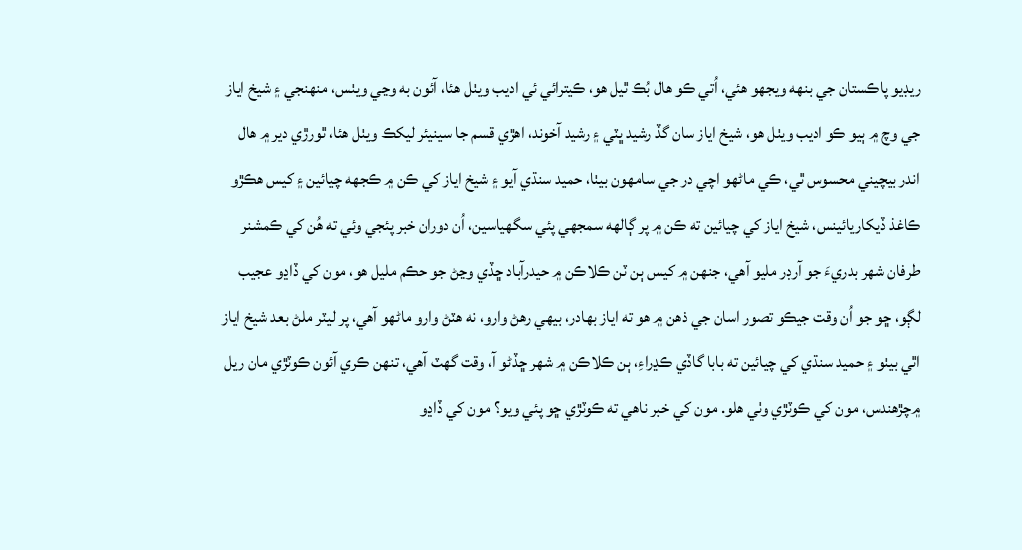ريڊيو پاڪستان جي بنهه ويجهو هئي، اُتي ڪو هال بُڪ ٿيل هو، ڪيترائي ئي اديب ويٺل هئا، آئون به وڃي ويٺس، منهنجي ۽ شيخ اياز جي وچ ۾ ٻيو ڪو اديب ويٺل هو، شيخ اياز سان گڏ رشيد ڀٽي ۽ رشيد آخوند، اهڙي قسم جا سينيئر ليکڪ ويٺل هئا، ٿورڙي دير ۾ هال اندر بيچيني محسوس ٿي، ڪي ماڻهو اچي در جي سامهون بيٺا، حميد سنڌي آيو ۽ شيخ اياز کي ڪن ۾ ڪجهه چيائين ۽ کيس هڪڙو ڪاغذ ڏيکاريائينس، شيخ اياز کي چيائين ته ڪن ۾ پر ڳالهه سمجهي پئي سگهياسين، اُن دوران خبر پئجي وئي ته هُن کي ڪمشنر طرفان شهر بدريءَ جو آرڊر مليو آهي، جنهن ۾ کيس ٻن ٽن ڪلاڪن ۾ حيدرآباد ڇڏي وڃڻ جو حڪم مليل هو، مون کي ڏاڍو عجيب لڳو، ڇو جو اُن وقت جيڪو تصور اسان جي ذهن ۾ هو ته اياز بهادر، بيهي رهڻ وارو، نه هٽڻ وارو ماڻهو آهي، پر ليٽر ملڻ بعد شيخ اياز اٿي بيٺو ۽ حميد سنڌي کي چيائين ته بابا گاڏي ڪڍراءِ، ٻن ڪلاڪن ۾ شهر ڇڏڻو آ، وقت گهٽ آهي، تنهن ڪري آئون ڪوٽڙي مان ريل ۾چڙهندس، مون کي ڪوٽڙي وٺي هلو. مون کي خبر ناهي ته ڪوٽڙي ڇو پئي ويو؟ مون کي ڏاڍو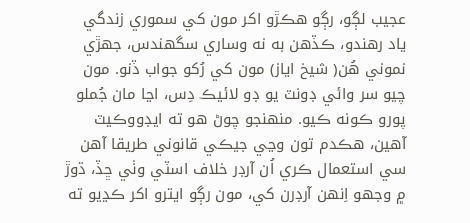عجيب لڳو، رڳو هڪڙو اکر مون کي سموري زندگي ياد رهندو، ڪڏهن به نه وساري سگهندس، جهڙي نموني هُن( شيخ اياز) مون کي رُکو جواب ڏنو. مون چيو سر وائي ڊونٽ يو ڊو لائيڪ دِس، اڃا مان جُملو پورو ڪونه ڪيو. منهنجو چوڻ هو ته ايڊووڪيٽ آهين، هڪدم تون وڃي جيڪي قانوني طريقا آهن سي استعمال ڪري اُن آرڊر خلاف اسٽي وٺي ڇڏ، ڌوڙ ۾ وجهو اِنهن آرڊرن کي، مون رڳو ايترو اکر ڪڍيو ته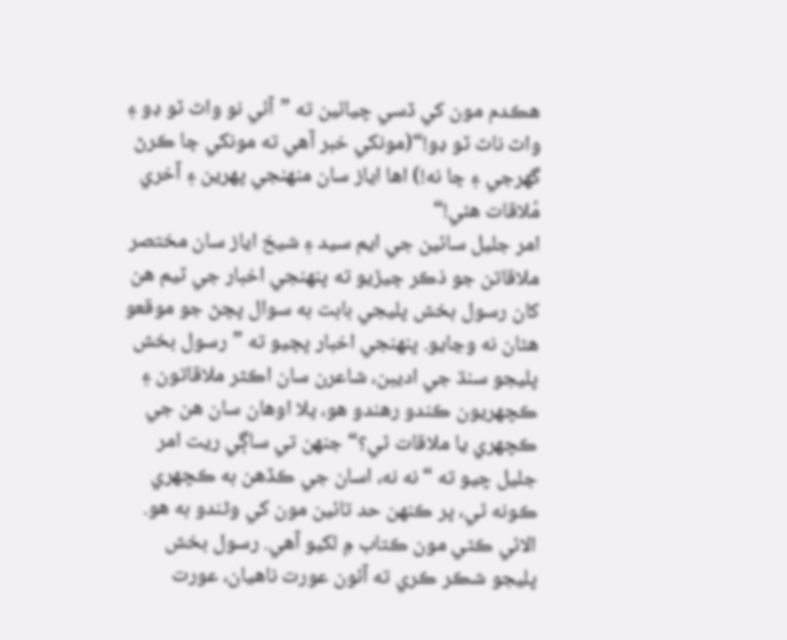هڪدم مون کي ڏسي چيائين ته ”آئي نو واٽ ٽو ڊو ۽ واٽ ناٽ ٽو ڊو!“(مونکي خبر آهي ته مونکي ڇا ڪرڻ گهرجي ۽ ڇا نه!) اها اياز سان منهنجي پهرين ۽ آخري مُلاقات هئي!“
امر جليل سائين جي ايم سيد ۽ شيخ اياز سان مختصر ملاقاتن جو ذڪر ڇيڙيو ته پنهنجي اخبار جي ٽيم هن کان رسول بخش پليجي بابت به سوال پڇڻ جو موقعو هٿان نه وڃايو. پنهنجي اخبار پڇيو ته ”رسول بخش پليجو سنڌ جي اديبن، شاعرن سان اڪثر ملاقاتون ۽ ڪچهريون ڪندو رهندو هو، ڀلا اوهان سان هن جي ڪچهري يا ملاقات ٿي؟“ جنهن تي ساڳي ريت امر جليل چيو ته “نه نه، اسان جي ڪڏهن به ڪچهري ڪونه ٿي، پر ڪنهن حد تائين مون کي وڻندو به هو. الائي ڪٿي مون ڪتاب ۾ لکيو آهي. رسول بخش پليجو شڪر ڪري ته آئون عورت ناهيان، عورت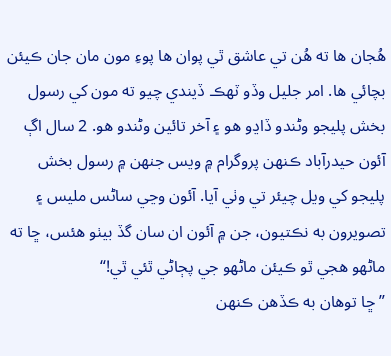هُجان ها ته هُن تي عاشق ٿي پوان ها پوءِ مون مان جان ڪيئن بچائي ها. امر جليل وڏو ٽهڪ ڏيندي چيو ته مون کي رسول بخش پليجو وڻندو ڏاڍو هو ۽ آخر تائين وڻندو هو. 2 سال اڳ آئون حيدرآباد ڪنهن پروگرام ۾ ويس جنهن ۾ رسول بخش پليجو کي ويل چيئر تي وٺي آيا. آئون وڃي ساڻس مليس ۽ تصويرون به نڪتيون، جن ۾ آئون ان سان گڏ بيٺو هئس، ڇا ته ماڻهو هجي ٿو ڪيئن ماڻهو جي پڄاڻي ٿئي ٿي!“
”ڇا توهان به ڪڏهن ڪنهن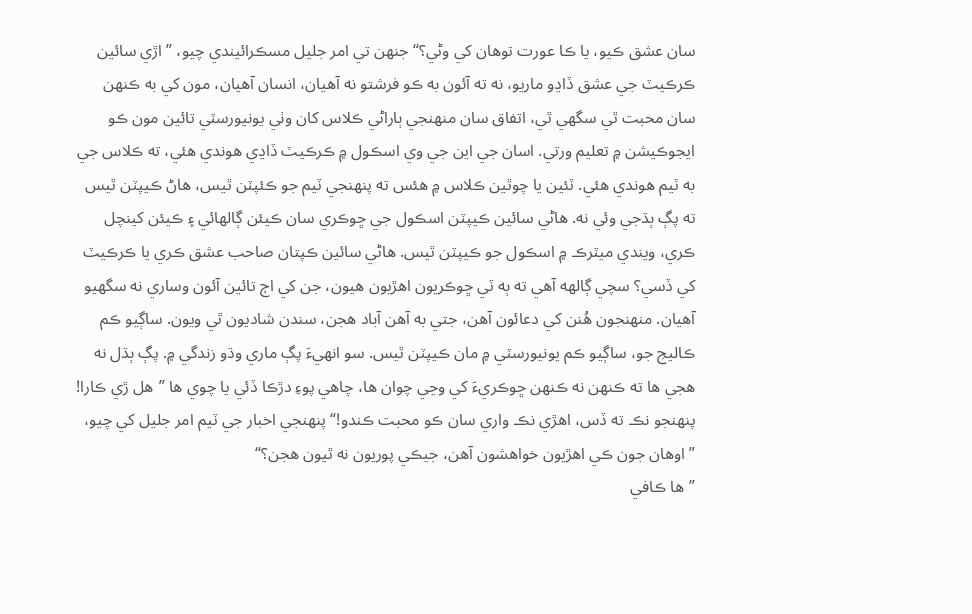سان عشق ڪيو، يا ڪا عورت توهان کي وڻي؟“ جنهن تي امر جليل مسڪرائيندي چيو، ”اڙي سائين ڪرڪيٽ جي عشق ڏاڍو ماريو، نه ته آئون به ڪو فرشتو نه آهيان، انسان آهيان، مون کي به ڪنهن سان محبت ٿي سگهي ٿي، اتفاق سان منهنجي ٻاراڻي ڪلاس کان وٺي يونيورسٽي تائين مون ڪو ايجوڪيشن ۾ تعليم ورتي. اسان جي اين جي وي اسڪول ۾ ڪرڪيٽ ڏاڍي هوندي هئي، ته ڪلاس جي به ٽيم هوندي هئي. ٽئين يا چوٿين ڪلاس ۾ هئس ته پنهنجي ٽيم جو ڪئپٽن ٿيس، هاڻ ڪيپٽن ٿيس ته پڳ ٻڌجي وئي نه. هاڻي سائين ڪيپٽن اسڪول جي ڇوڪري سان ڪيئن ڳالهائي ۽ ڪيئن کينچل ڪري، ويندي ميٽرڪ ۾ اسڪول جو ڪيپٽن ٿيس. هاڻي سائين ڪپتان صاحب عشق ڪري يا ڪرڪيٽ کي ڏسي؟ سچي ڳالهه آهي ته ٻه ٽي ڇوڪريون اهڙيون هيون، جن کي اڄ تائين آئون وساري نه سگهيو آهيان. منهنجون هُنن کي دعائون آهن، جتي به آهن آباد هجن، سندن شاديون ٿي ويون. ساڳيو ڪم ڪاليج جو، ساڳيو ڪم يونيورسٽي ۾ مان ڪيپٽن ٿيس. سو انهيءَ پڳ ماري وڌو زندگي ۾. پڳ ٻڌل نه هجي ها ته ڪنهن نه ڪنهن ڇوڪريءَ کي وڃي چوان ها، چاهي پوءِ دڙڪا ڏئي يا چوي ها ”هل ڙي ڪارا! پنهنجو نڪ ته ڏس، اهڙي نڪ واري سان ڪو محبت ڪندو!“ پنهنجي اخبار جي ٽيم امر جليل کي چيو، ”اوهان جون ڪي اهڙيون خواهشون آهن، جيڪي پوريون نه ٿيون هجن؟“
”ها ڪافي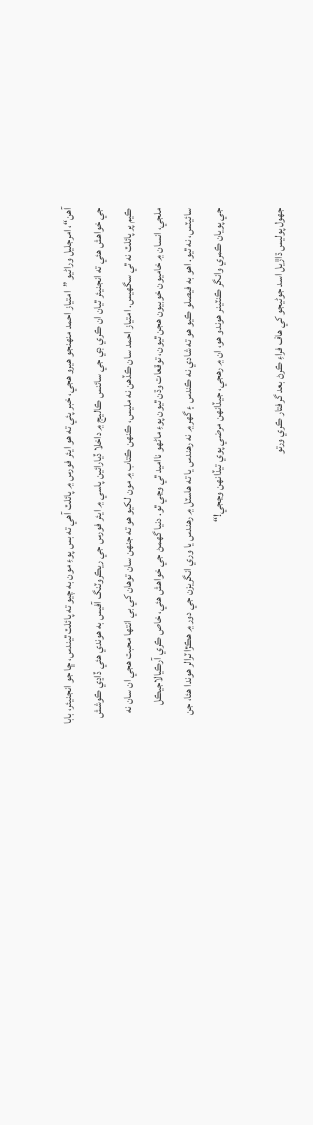آهن“، امرجليل وراڻيو ”امتياز احمد منهنجو هيرو هجي، خبر پئي ته هو ايئر فورس ۾ پائلٽ آهي ته بس پوءِ مون به چيو ته پائلٽ ٿيندس، ڇا جو انجنيئر، بابا جي خواهش هئي ته انجنيئر ٿيان ان ڪري ڊي جي سائنس ڪاليج ۾ داخلا ڏيارائين پاسي ۾ ايئر فورس جي ريڪروٽنگ آفيس به هوندي هئي ڏاڍي ڪوشش ڪيم پر پائلٽ نه ٿي سگهيس. امتياز احمد سان ڪڏهن نه مليس، ڪنهن ڪتاب ۾ مون لکيو هو ته جنهن سان توهان کي بي انتها محبت هجي ان سان نه ملجي، انسان ۾ خاميون خوبيون هجن ٿيون، توقعات وڌن ٿيون پوءِ ماڻهو نااميد ٿي وڃي ٿو. دنيا گهمڻ جي خواهش هئي، خاص ڪري آرڪيالاجيڪل سائيٽس، نه ٿيو. اهو به فيصلو ڪيو هو ته شادي نه ڪندس ۽ گهر ۾ نه رهندس يا ته هاسٽل ۾ رهندس يا وري انگريزن جي دور ۾ هڪڙا ٽرالر هوندا هئا، جن جي پويان ڪمري وانگر ڪنٽينر هوندو هو، ان ۾ رهجي، جيڏانهن مرضي پوي تيڏانهن وڃجي!“

جهول پوليس ڌاڙيل اسد جوڻيجو کي هاف فراءِ ڪرڻ بعد گرفتار ڪري ورتو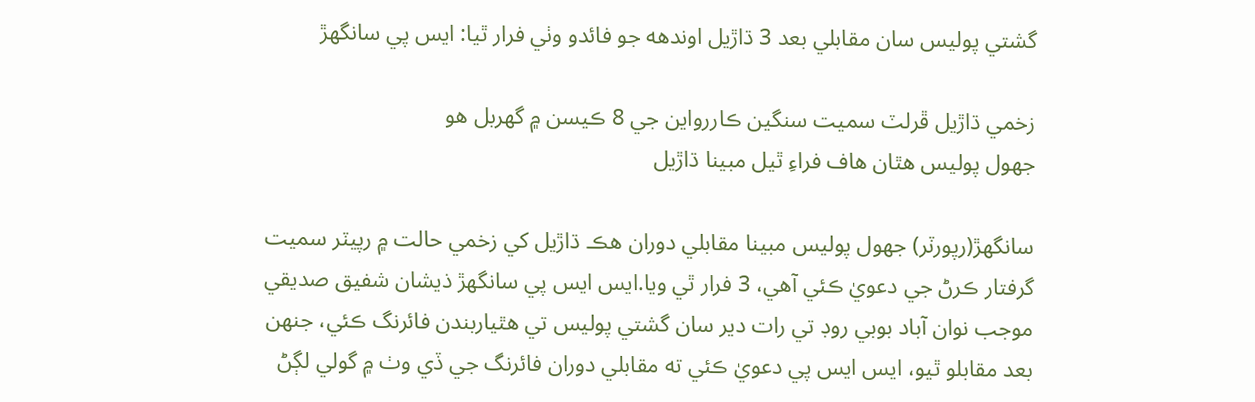گشتي پوليس سان مقابلي بعد 3 ڌاڙيل اوندهه جو فائدو وٺي فرار ٿيا: ايس پي سانگهڙ

زخمي ڌاڙيل ڦرلٽ سميت سنگين ڪاررواين جي 8 ڪيسن ۾ گهربل هو
جھول پوليس ھٿان ھاف فراءِ ٿيل مبينا ڌاڙيل

سانگهڙ(رپورٽر) جهول پوليس مبينا مقابلي دوران هڪ ڌاڙيل کي زخمي حالت ۾ رپيٽر سميت گرفتار ڪرڻ جي دعويٰ ڪئي آهي، 3 فرار ٿي ويا.ايس ايس پي سانگهڙ ذيشان شفيق صديقي موجب نوان آباد بوبي روڊ تي رات دير سان گشتي پوليس تي هٿياربندن فائرنگ ڪئي، جنهن بعد مقابلو ٿيو، ايس ايس پي دعويٰ ڪئي ته مقابلي دوران فائرنگ جي ڏي وٺ ۾ گولي لڳڻ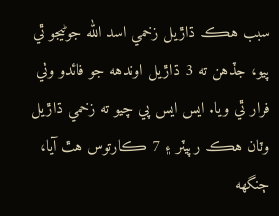سبب هڪ ڌاڙيل زخمي اسد الله جوڻيجو ٿي پيو، جڏهن ته 3 ڌاڙيل اوندهه جو فائدو وٺي فرار ٿي ويا. ايس ايس پي چيو ته زخمي ڌاڙيل وٽان هڪ رپيٽر ۽ 7 ڪارتوس هٿ آيا، ڄنگهه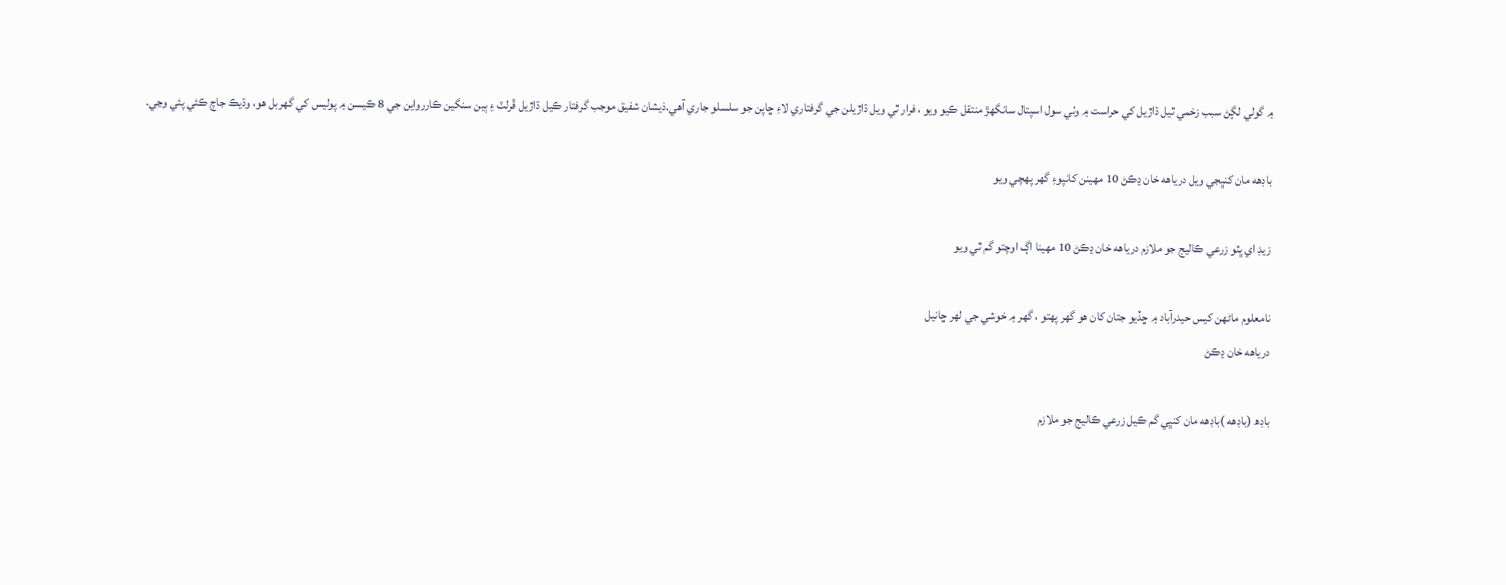۾ گولي لڳڻ سبب زخمي ٿيل ڌاڙيل کي حراست ۾ وٺي سول اسپتال سانگهڙ منتقل ڪيو ويو ، فرار ٿي ويل ڌاڙيلن جي گرفتاري لاءِ ڇاپن جو سلسلو جاري آهي.ذيشان شفيق موجب گرفتار ڪيل ڌاڙيل ڦرلٽ ۽ ٻين سنگين ڪاررواين جي 8 ڪيسن ۾ پوليس کي گهربل هو، وڌيڪ جاچ ڪئي پئي وڃي.

باڊهه مان کنڀجي ويل درياهه خان ڍڪڻ 10 مهينن کانپوءِ گهر پهچي ويو

زيڊ اي ڀٽو زرعي ڪاليج جو ملازم درياهه خان ڍڪڻ 10 مهينا اڳ اوچتو گم ٿي ويو

نامعلوم ماڻهن کيس حيدرآباد ۾ ڇڏيو جتان کان هو گهر پهتو ، گهر ۾ خوشي جي لهر ڇانيل
درياهه خان ڍڪڻ

باڊھ (باڊهه )باڊهه مان کنڀي گم ڪيل زرعي ڪاليج جو ملازم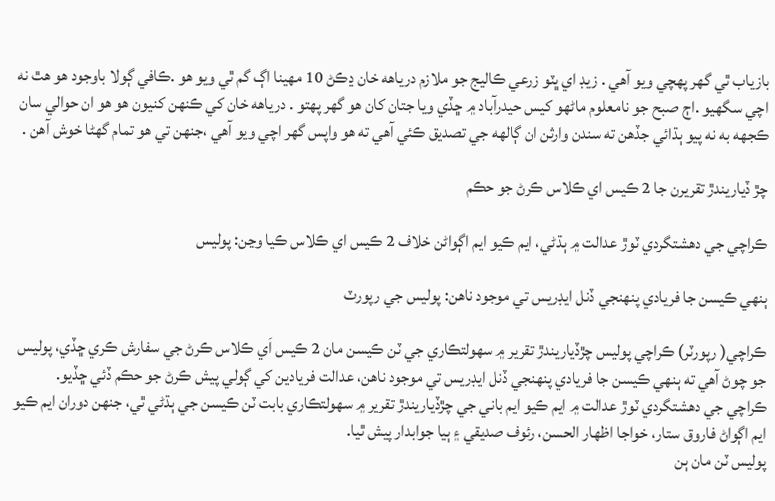بازياب ٿي گهر پهچي ويو آهي . زيڊ اي ڀٽو زرعي ڪاليج جو ملازم درياهه خان ڍڪڻ 10 مهينا اڳ گم ٿي ويو هو .ڪافي ڳولا باوجود هو هٿ نه اچي سگهيو .اڄ صبح جو نامعلوم ماڻهو کيس حيدرآباد ۾ ڇڏي ويا جتان کان هو گهر پهتو . درياهه خان کي ڪنهن کنيون هو هو ان حوالي سان ڪجهه به نه پيو ٻڌائي جڏهن ته سندن وارثن ان ڳالهه جي تصديق ڪئي آهي ته هو واپس گهر اچي ويو آهي ،جنهن تي هو تمام گهڻا خوش آهن .

چڙ ڏياريندڙ تقريرن جا 2 ڪيس اي ڪلاس ڪرڻ جو حڪم

ڪراچي جي دهشتگردي ٽوڙ عدالت ۾ ٻڌڻي، ايم ڪيو ايم اڳواڻن خلاف 2 ڪيس اي ڪلاس ڪيا وڃن: پوليس

ٻنهي ڪيسن جا فريادي پنهنجي ڏنل ايڊريس تي موجود ناهن: پوليس جي رپورٽ

ڪراچي( رپورٽر) ڪراچي پوليس چڙڏياريندڙ تقرير ۾ سهولتڪاري جي ٽن ڪيسن مان 2 ڪيس اَي ڪلاس ڪرڻ جي سفارش ڪري ڇڏي، پوليس جو چوڻ آهي ته ٻنهي ڪيسن جا فريادي پنهنجي ڏنل ايڊريس تي موجود ناهن، عدالت فريادين کي ڳولي پيش ڪرڻ جو حڪم ڏئي ڇڏيو.
ڪراچي جي دهشتگردي ٽوڙ عدالت ۾ ايم ڪيو ايم باني جي چڙڏياريندڙ تقرير ۾ سهولتڪاري بابت ٽن ڪيسن جي ٻڌڻي ٿي، جنهن دوران ايم ڪيو ايم اڳواڻ فاروق ستار، خواجا اظهار الحسن، رئوف صديقي ۽ ٻيا جوابدار پيش ٿيا.
پوليس ٽن مان ٻن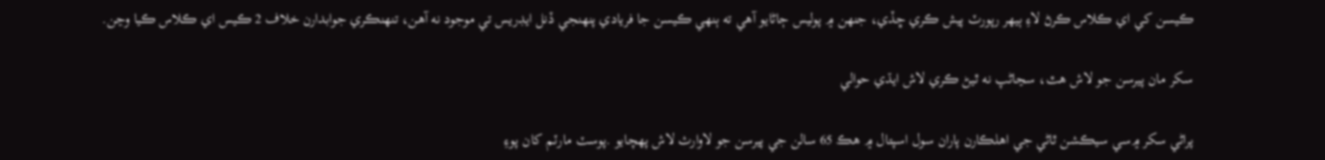ڪيسن کي اي ڪلاس ڪرڻ لاءِ ٻيهر رپورٽ پيش ڪري ڇڏي، جنهن ۾ پوليس ڄاڻايو آهي ته ٻنهي ڪيسن جا فريادي پنهنجي ڏنل ايڊريس تي موجود نه آهن، تنهنڪري جوابدارن خلاف 2 ڪيس اي ڪلاس ڪيا وڃن.

سکر مان پيرسن جو لاش هٿ، سڃاڻپ نه ٿيڻ ڪري لاش ايڌي حوالي

پراڻي سکر ۾سي سيڪشن ٿاڻي جي اهلڪارن پاران سول اسپتال ۾ ھڪ 65 سالن جي پيرسن جو لاوارث لاش پهچايو .پوسٽ مارٽم کان پوءِ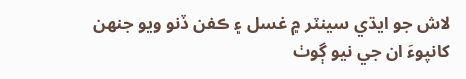لاش جو ايڌي سينٽر ۾ غسل ۽ ڪفن ڏنو ويو جنهن کانپوءَ ان جي نيو ڳوٺ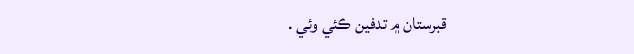قبرستان ۾ تدفين ڪئي وئي .